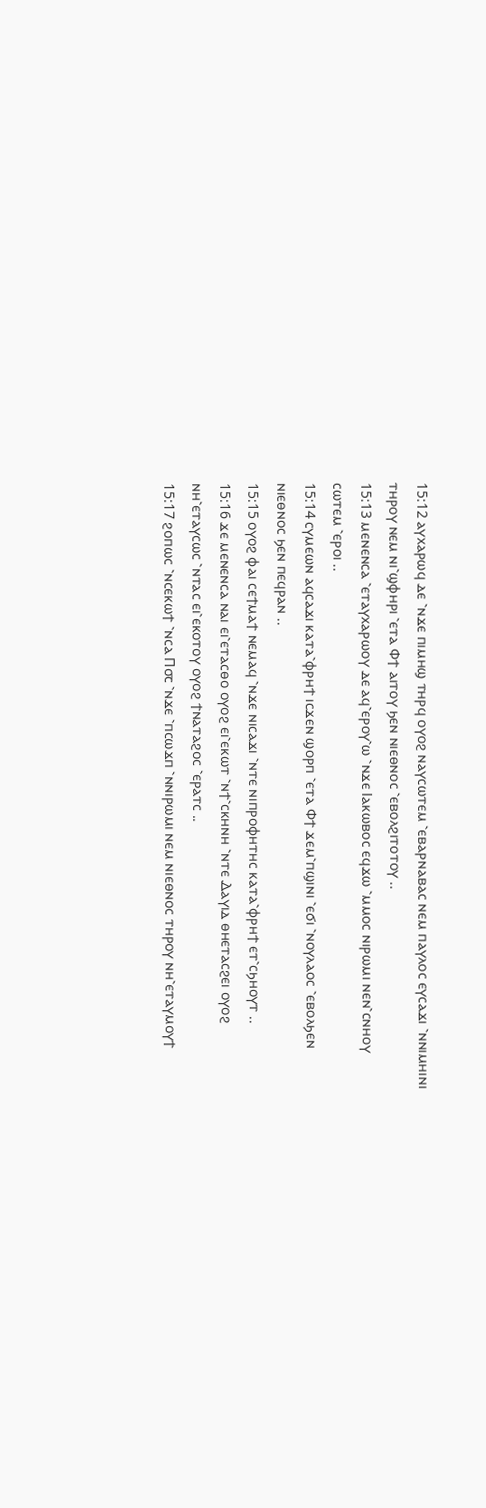15:12 ⲁⲩⲭⲁⲣⲱϥ ⲇⲉ ⳿ⲛϫⲉ ⲡⲓⲙⲏϣ ⲧⲏⲣϥ ⲟⲩⲟϩ ⲛⲁⲩⲥⲱⲧⲉⲙ ⳿ⲉⲃⲁⲣⲛⲁⲃⲁⲥ ⲛⲉⲙ ⲡⲁⲩⲗⲟⲥ ⲉⲩⲥⲁϫⲓ ⳿ⲛⲛⲓⲙⲏⲓⲛⲓ ⲧⲏⲣⲟⲩ ⲛⲉⲙ ⲛⲓ⳿ϣⲫⲏⲣⲓ ⳿ⲉⲧⲁ Ⲫϯ ⲁⲓⲧⲟⲩ ϧⲉⲛ ⲛⲓⲉⲑⲛⲟⲥ ⳿ⲉⲃⲟⲗϩⲓⲧⲟⲧⲟⲩ ..
15:13 ⲙⲉⲛⲉⲛⲥⲁ ⳿ⲉⲧⲁⲩⲭⲁⲣⲱⲟⲩ ⲇⲉ ⲁϥ⳿ⲉⲣⲟⲩ⳿ⲱ ⳿ⲛϫⲉ Ⲓⲁⲕⲱⲃⲟⲥ ⲉϥϫⲱ ⳿ⲙⲙⲟⲥ ⲛⲓⲣⲱⲙⲓ ⲛⲉⲛ⳿ⲥⲛⲏⲟⲩ ⲥⲱⲧⲉⲙ ⳿ⲉⲣⲟⲓ ..
15:14 ⲥⲩⲙⲉⲱⲛ ⲁϥⲥⲁϫⲓ ⲕⲁⲧⲁ⳿ⲫⲣⲏϯ ⲓⲥϫⲉⲛ ϣⲟⲣⲡ ⳿ⲉⲧⲁ Ⲫϯ ϫⲉⲙ⳿ⲡϣⲓⲛⲓ ⳿ⲉϭⲓ ⳿ⲛⲟⲩⲗⲁⲟⲥ ⳿ⲉⲃⲟⲗϧⲉⲛ ⲛⲓⲉⲑⲛⲟⲥ ϧⲉⲛ ⲡⲉϥⲣⲁⲛ ..
15:15 ⲟⲩⲟϩ ⲫⲁⲓ ⲥⲉϯⲙⲁϯ ⲛⲉⲙⲁϥ ⳿ⲛϫⲉ ⲛⲓⲥⲁϫⲓ ⳿ⲛⲧⲉ ⲛⲓⲡⲣⲟⲫⲏⲧⲏⲥ ⲕⲁⲧⲁ⳿ⲫⲣⲏϯ ⲉⲧ⳿ⲥϧⲏⲟⲩⲧ ..
15:16 ϫⲉ ⲙⲉⲛⲉⲛⲥⲁ ⲛⲁⲓ ⲉⲓ⳿ⲉⲧⲁⲥⲑⲟ ⲟⲩⲟϩ ⲉⲓ⳿ⲉⲕⲱⲧ ⳿ⲛϯ⳿ⲥⲕⲏⲛⲏ ⳿ⲛⲧⲉ Ⲇⲁⲩⲓⲇ ⲑⲏⲉⲧⲁⲥϩⲉⲓ ⲟⲩⲟϩ ⲛⲏ⳿ⲉⲧⲁⲩⲥⲱⲥ ⳿ⲛⲧⲁⲥ ⲉⲓ⳿ⲉⲕⲟⲧⲟⲩ ⲟⲩⲟϩ ϯⲛⲁⲧⲁϩⲟⲥ ⳿ⲉⲣⲁⲧⲥ ..
15:17 ϩⲟⲡⲱⲥ ⳿ⲛⲥⲉⲕⲱϯ ⳿ⲛⲥⲁ Ⲡ⳪ ⳿ⲛϫⲉ ⳿ⲡⲥⲱϫⲡ ⳿ⲛⲛⲓⲣⲱⲙⲓ ⲛⲉⲙ ⲛⲓⲉⲑⲛⲟⲥ ⲧⲏⲣⲟⲩ ⲛⲏ⳿ⲉⲧⲁⲩⲙⲟⲩϯ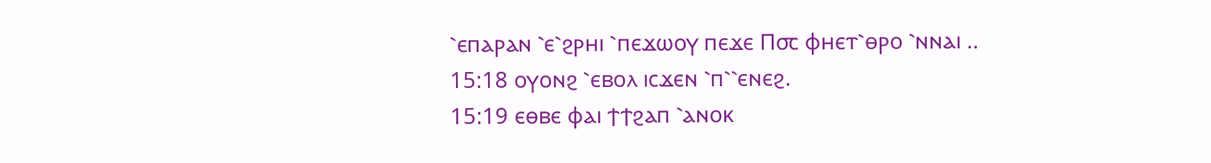⳿ⲉⲡⲁⲣⲁⲛ ⳿ⲉ⳿ϩⲣⲏⲓ ⳿ⲡⲉϫⲱⲟⲩ ⲡⲉϫⲉ Ⲡ⳪ ⲫⲏⲉⲧ⳿ⲑⲣⲟ ⳿ⲛⲛⲁⲓ ..
15:18 ⲟⲩⲟⲛϩ ⳿ⲉⲃⲟⲗ ⲓⲥϫⲉⲛ ⳿ⲡ⳿⳿ⲉⲛⲉϩ.
15:19 ⲉⲑⲃⲉ ⲫⲁⲓ ϯϯϩⲁⲡ ⳿ⲁⲛⲟⲕ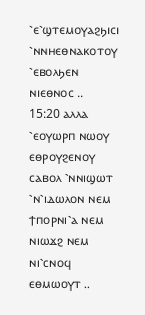⳿ⲉ⳿ϣⲧⲉⲙⲟⲩⲁϩϧⲓⲥⲓ ⳿ⲛⲛⲏⲉⲑⲛⲁⲕⲟⲧⲟⲩ ⳿ⲉⲃⲟⲗϧⲉⲛ ⲛⲓⲉⲑⲛⲟⲥ ..
15:20 ⲁⲗⲗⲁ ⳿ⲉⲟⲩⲱⲣⲡ ⲛⲱⲟⲩ ⲉⲑⲣⲟⲩϩⲉⲛⲟⲩ ⲥⲁⲃⲟⲗ ⳿ⲛⲛⲓϣⲱⲧ ⳿ⲛ⳿ⲓⲇⲱⲗⲟⲛ ⲛⲉⲙ ϯⲡⲟⲣⲛⲓ⳿ⲁ ⲛⲉⲙ ⲛⲓⲱϫϩ ⲛⲉⲙ ⲛⲓ⳿ⲥⲛⲟϥ ⲉⲑⲙⲱⲟⲩⲧ ..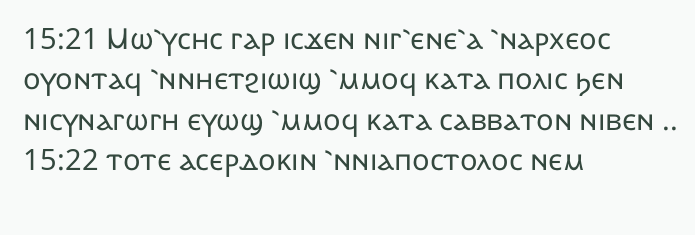15:21 Ⲙⲱ⳿ⲩⲥⲏⲥ ⲅⲁⲣ ⲓⲥϫⲉⲛ ⲛⲓⲅ⳿ⲉⲛⲉ⳿ⲁ ⳿ⲛⲁⲣⲭⲉⲟⲥ ⲟⲩⲟⲛⲧⲁϥ ⳿ⲛⲛⲏⲉⲧϩⲓⲱⲓϣ ⳿ⲙⲙⲟϥ ⲕⲁⲧⲁ ⲡⲟⲗⲓⲥ ϧⲉⲛ ⲛⲓⲥⲩⲛⲁⲅⲱⲅⲏ ⲉⲩⲱϣ ⳿ⲙⲙⲟϥ ⲕⲁⲧⲁ ⲥⲁⲃⲃⲁⲧⲟⲛ ⲛⲓⲃⲉⲛ ..
15:22 ⲧⲟⲧⲉ ⲁⲥⲉⲣⲇⲟⲕⲓⲛ ⳿ⲛⲛⲓⲁⲡⲟⲥⲧⲟⲗⲟⲥ ⲛⲉⲙ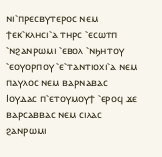ⲛⲓ⳿ⲡⲣⲉⲥⲃⲩⲧⲉⲣⲟⲥ ⲛⲉⲙ ϯⲉⲕ⳿ⲕⲗⲏⲥⲓ⳿ⲁ ⲧⲏⲣⲥ ⳿ⲉⲥⲱⲧⲡ ⳿ⲛϩⲁⲛⲣⲱⲙⲓ ⳿ⲉⲃⲟⲗ ⳿ⲛϧⲏⲧⲟⲩ ⳿ⲉⲟⲩⲟⲣⲡⲟⲩ ⳿ⲉ⳿ⲧⲁⲛⲧⲓⲟⲭⲓ⳿ⲁ ⲛⲉⲙ ⲡⲁⲩⲗⲟⲥ ⲛⲉⲙ ⲃⲁⲣⲛⲁⲃⲁⲥ Ⲓⲟⲩⲇⲁⲥ ⲡ⳿ⲉⲧⲟⲩⲙⲟⲩϯ ⳿ⲉⲣⲟϥ ϫⲉ ⲃⲁⲣⲥⲁⲃⲃⲁⲥ ⲛⲉⲙ ⲥⲓⲗⲁⲥ ϩⲁⲛⲣⲱⲙⲓ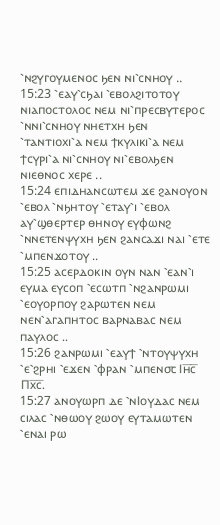⳿ⲛϩⲩⲅⲟⲩⲙⲉⲛⲟⲥ ϧⲉⲛ ⲛⲓ⳿ⲥⲛⲏⲟⲩ ..
15:23 ⳿ⲉⲁⲩ⳿ⲥϧⲁⲓ ⳿ⲉⲃⲟⲗϩⲓⲧⲟⲧⲟⲩ ⲛⲓⲁⲡⲟⲥⲧⲟⲗⲟⲥ ⲛⲉⲙ ⲛⲓ⳿ⲡⲣⲉⲥⲃⲩⲧⲉⲣⲟⲥ ⳿ⲛⲛⲓ⳿ⲥⲛⲏⲟⲩ ⲛⲏⲉⲧⲭⲏ ϧⲉⲛ ⳿ⲧⲁⲛⲧⲓⲟⲭⲓ⳿ⲁ ⲛⲉⲙ ϯⲕⲩⲗⲓⲕⲓ⳿ⲁ ⲛⲉⲙ ϯⲥⲩⲣⲓ⳿ⲁ ⲛⲓ⳿ⲥⲛⲏⲟⲩ ⲛⲓ⳿ⲉⲃⲟⲗϧⲉⲛ ⲛⲓⲉⲑⲛⲟⲥ ⲭⲉⲣⲉ ..
15:24 ⲉⲡⲓⲇⲏⲁⲛⲥⲱⲧⲉⲙ ϫⲉ ϩⲁⲛⲟⲩⲟⲛ ⳿ⲉⲃⲟⲗ ⳿ⲛϧⲏⲧⲟⲩ ⳿ⲉⲧⲁⲩ⳿ⲓ ⳿ⲉⲃⲟⲗ ⲁⲩ⳿ϣⲑⲉⲣⲧⲉⲣ ⲑⲏⲛⲟⲩ ⲉⲩⲫⲱⲛϩ ⳿ⲛⲛⲉⲧⲉⲛⲯⲩⲭⲏ ϧⲉⲛ ϩⲁⲛⲥⲁϫⲓ ⲛⲁⲓ ⳿ⲉⲧⲉ ⳿ⲙⲡⲉⲛϫⲟⲧⲟⲩ ..
15:25 ⲁⲥⲉⲣⲇⲟⲕⲓⲛ ⲟⲩⲛ ⲛⲁⲛ ⳿ⲉⲁⲛ⳿ⲓ ⲉⲩⲙⲁ ⲉⲩⲥⲟⲡ ⳿ⲉⲥⲱⲧⲡ ⳿ⲛϩⲁⲛⲣⲱⲙⲓ ⳿ⲉⲟⲩⲟⲣⲡⲟⲩ ϩⲁⲣⲱⲧⲉⲛ ⲛⲉⲙ ⲛⲉⲛ⳿ⲁⲅⲁⲡⲏⲧⲟⲥ ⲃⲁⲣⲛⲁⲃⲁⲥ ⲛⲉⲙ ⲡⲁⲩⲗⲟⲥ ..
15:26 ϩⲁⲛⲣⲱⲙⲓ ⳿ⲉⲁⲩϯ ⳿ⲛⲧⲟⲩⲯⲩⲭⲏ ⳿ⲉ⳿ϩⲣⲏⲓ ⳿ⲉϫⲉⲛ ⳿ⲫⲣⲁⲛ ⳿ⲙⲡⲉⲛ⳪ Ⲓⲏ̅ⲥ̅ Ⲡⲭ̅ⲥ̅.
15:27 ⲁⲛⲟⲩⲱⲣⲡ ⲇⲉ ⳿ⲛⲒⲟⲩⲇⲁⲥ ⲛⲉⲙ ⲥⲓⲗⲁⲥ ⳿ⲛⲑⲱⲟⲩ ϩⲱⲟⲩ ⲉⲩⲧⲁⲙⲱⲧⲉⲛ ⳿ⲉⲛⲁⲓ ⲣⲱ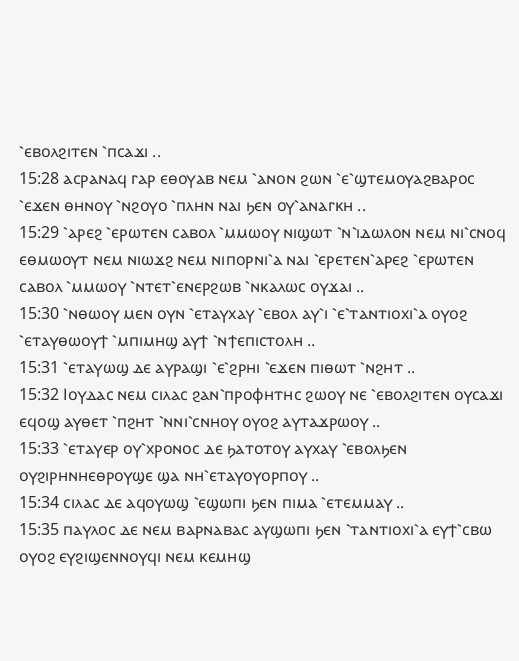⳿ⲉⲃⲟⲗϩⲓⲧⲉⲛ ⳿ⲡⲥⲁϫⲓ ..
15:28 ⲁⲥⲣⲁⲛⲁϥ ⲅⲁⲣ ⲉⲑⲟⲩⲁⲃ ⲛⲉⲙ ⳿ⲁⲛⲟⲛ ϩⲱⲛ ⳿ⲉ⳿ϣⲧⲉⲙⲟⲩⲁϩⲃⲁⲣⲟⲥ ⳿ⲉϫⲉⲛ ⲑⲏⲛⲟⲩ ⳿ⲛϩⲟⲩⲟ ⳿ⲡⲗⲏⲛ ⲛⲁⲓ ϧⲉⲛ ⲟⲩ⳿ⲁⲛⲁⲅⲕⲏ ..
15:29 ⳿ⲁⲣⲉϩ ⳿ⲉⲣⲱⲧⲉⲛ ⲥⲁⲃⲟⲗ ⳿ⲙⲙⲱⲟⲩ ⲛⲓϣⲱⲧ ⳿ⲛ⳿ⲓⲇⲱⲗⲟⲛ ⲛⲉⲙ ⲛⲓ⳿ⲥⲛⲟϥ ⲉⲑⲙⲱⲟⲩⲧ ⲛⲉⲙ ⲛⲓⲱϫϩ ⲛⲉⲙ ⲛⲓⲡⲟⲣⲛⲓ⳿ⲁ ⲛⲁⲓ ⳿ⲉⲣⲉⲧⲉⲛ⳿ⲁⲣⲉϩ ⳿ⲉⲣⲱⲧⲉⲛ ⲥⲁⲃⲟⲗ ⳿ⲙⲙⲱⲟⲩ ⳿ⲛⲧⲉⲧ⳿ⲉⲛⲉⲣϩⲱⲃ ⳿ⲛⲕⲁⲗⲱⲥ ⲟⲩϫⲁⲓ ..
15:30 ⳿ⲛⲑⲱⲟⲩ ⲙⲉⲛ ⲟⲩⲛ ⳿ⲉⲧⲁⲩⲭⲁⲩ ⳿ⲉⲃⲟⲗ ⲁⲩ⳿ⲓ ⳿ⲉ⳿ⲧⲁⲛⲧⲓⲟⲭⲓ⳿ⲁ ⲟⲩⲟϩ ⳿ⲉⲧⲁⲩⲑⲱⲟⲩϯ ⳿ⲙⲡⲓⲙⲏϣ ⲁⲩϯ ⳿ⲛϯⲉⲡⲓⲥⲧⲟⲗⲏ ..
15:31 ⳿ⲉⲧⲁⲩⲱϣ ⲇⲉ ⲁⲩⲣⲁϣⲓ ⳿ⲉ⳿ϩⲣⲏⲓ ⳿ⲉϫⲉⲛ ⲡⲓⲑⲱⲧ ⳿ⲛϩⲏⲧ ..
15:32 Ⲓⲟⲩⲇⲁⲥ ⲛⲉⲙ ⲥⲓⲗⲁⲥ ϩⲁⲛ⳿ⲡⲣⲟⲫⲏⲧⲏⲥ ϩⲱⲟⲩ ⲛⲉ ⳿ⲉⲃⲟⲗϩⲓⲧⲉⲛ ⲟⲩⲥⲁϫⲓ ⲉϥⲟϣ ⲁⲩⲑⲉⲧ ⳿ⲡϩⲏⲧ ⳿ⲛⲛⲓ⳿ⲥⲛⲏⲟⲩ ⲟⲩⲟϩ ⲁⲩⲧⲁϫⲣⲱⲟⲩ ..
15:33 ⳿ⲉⲧⲁⲩⲉⲣ ⲟⲩ⳿ⲭⲣⲟⲛⲟⲥ ⲇⲉ ϧⲁⲧⲟⲧⲟⲩ ⲁⲩⲭⲁⲩ ⳿ⲉⲃⲟⲗϧⲉⲛ ⲟⲩϩⲓⲣⲏⲛⲏⲉⲑⲣⲟⲩϣⲉ ϣⲁ ⲛⲏ⳿ⲉⲧⲁⲩⲟⲩⲟⲣⲡⲟⲩ ..
15:34 ⲥⲓⲗⲁⲥ ⲇⲉ ⲁϥⲟⲩⲱϣ ⳿ⲉϣⲱⲡⲓ ϧⲉⲛ ⲡⲓⲙⲁ ⳿ⲉⲧⲉⲙⲙⲁⲩ ..
15:35 ⲡⲁⲩⲗⲟⲥ ⲇⲉ ⲛⲉⲙ ⲃⲁⲣⲛⲁⲃⲁⲥ ⲁⲩϣⲱⲡⲓ ϧⲉⲛ ⳿ⲧⲁⲛⲧⲓⲟⲭⲓ⳿ⲁ ⲉⲩϯ⳿ⲥⲃⲱ ⲟⲩⲟϩ ⲉⲩϩⲓϣⲉⲛⲛⲟⲩϥⲓ ⲛⲉⲙ ⲕⲉⲙⲏϣ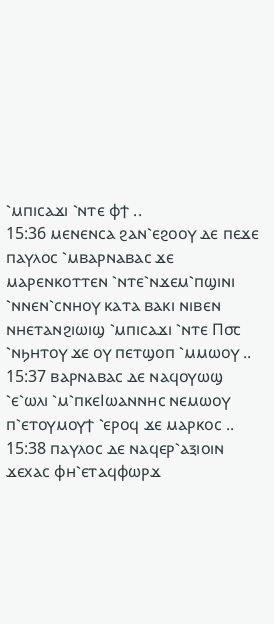⳿ⲙⲡⲓⲥⲁϫⲓ ⳿ⲛⲧⲉ ⲫϯ ..
15:36 ⲙⲉⲛⲉⲛⲥⲁ ϩⲁⲛ⳿ⲉϩⲟⲟⲩ ⲇⲉ ⲡⲉϫⲉ ⲡⲁⲩⲗⲟⲥ ⳿ⲙⲃⲁⲣⲛⲁⲃⲁⲥ ϫⲉ ⲙⲁⲣⲉⲛⲕⲟⲧⲧⲉⲛ ⳿ⲛⲧⲉ⳿ⲛϫⲉⲙ⳿ⲡϣⲓⲛⲓ ⳿ⲛⲛⲉⲛ⳿ⲥⲛⲏⲟⲩ ⲕⲁⲧⲁ ⲃⲁⲕⲓ ⲛⲓⲃⲉⲛ ⲛⲏⲉⲧⲁⲛϩⲓⲱⲓϣ ⳿ⲙⲡⲓⲥⲁϫⲓ ⳿ⲛⲧⲉ Ⲡ⳪ ⳿ⲛϧⲏⲧⲟⲩ ϫⲉ ⲟⲩ ⲡⲉⲧϣⲟⲡ ⳿ⲙⲙⲱⲟⲩ ..
15:37 ⲃⲁⲣⲛⲁⲃⲁⲥ ⲇⲉ ⲛⲁϥⲟⲩⲱϣ ⳿ⲉ⳿ⲱⲗⲓ ⳿ⲙ⳿ⲡⲕⲉⲒⲱⲁⲛⲛⲏⲥ ⲛⲉⲙⲱⲟⲩ ⲡ⳿ⲉⲧⲟⲩⲙⲟⲩϯ ⳿ⲉⲣⲟϥ ϫⲉ ⲙⲁⲣⲕⲟⲥ ..
15:38 ⲡⲁⲩⲗⲟⲥ ⲇⲉ ⲛⲁϥⲉⲣ⳿ⲁⲝⲓⲟⲓⲛ ϫⲉⲭⲁⲥ ⲫⲏ⳿ⲉⲧⲁϥⲫⲱⲣϫ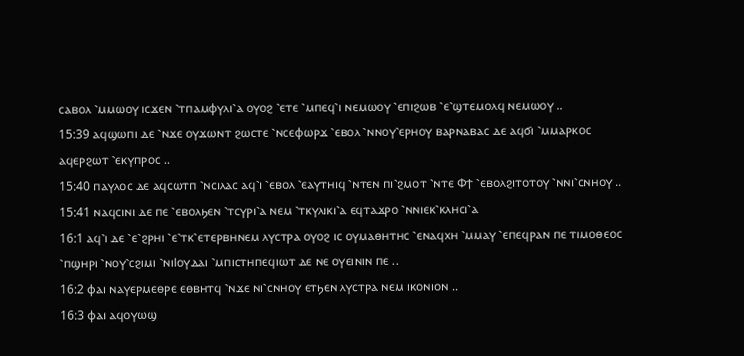ⲥⲁⲃⲟⲗ ⳿ⲙⲙⲱⲟⲩ ⲓⲥϫⲉⲛ ⳿ⲧⲡⲁⲙⲫⲩⲗⲓ⳿ⲁ ⲟⲩⲟϩ ⳿ⲉⲧⲉ ⳿ⲙⲡⲉϥ⳿ⲓ ⲛⲉⲙⲱⲟⲩ ⳿ⲉⲡⲓϩⲱⲃ ⳿ⲉ⳿ϣⲧⲉⲙⲟⲗϥ ⲛⲉⲙⲱⲟⲩ ..
15:39 ⲁϥϣⲱⲡⲓ ⲇⲉ ⳿ⲛϫⲉ ⲟⲩϫⲱⲛⲧ ϩⲱⲥⲧⲉ ⳿ⲛⲥⲉⲫⲱⲣϫ ⳿ⲉⲃⲟⲗ ⳿ⲛⲛⲟⲩ⳿ⲉⲣⲏⲟⲩ ⲃⲁⲣⲛⲁⲃⲁⲥ ⲇⲉ ⲁϥϭⲓ ⳿ⲙⲙⲁⲣⲕⲟⲥ ⲁϥⲉⲣϩⲱⲧ ⳿ⲉⲕⲩⲡⲣⲟⲥ ..
15:40 ⲡⲁⲩⲗⲟⲥ ⲇⲉ ⲁϥⲥⲱⲧⲡ ⳿ⲛⲥⲓⲗⲁⲥ ⲁϥ⳿ⲓ ⳿ⲉⲃⲟⲗ ⳿ⲉⲁⲩⲧⲏⲓϥ ⳿ⲛⲧⲉⲛ ⲡⲓ⳿ϩⲙⲟⲧ ⳿ⲛⲧⲉ Ⲫϯ ⳿ⲉⲃⲟⲗϩⲓⲧⲟⲧⲟⲩ ⳿ⲛⲛⲓ⳿ⲥⲛⲏⲟⲩ ..
15:41 ⲛⲁϥⲥⲓⲛⲓ ⲇⲉ ⲡⲉ ⳿ⲉⲃⲟⲗϧⲉⲛ ⳿ⲧⲥⲩⲣⲓ⳿ⲁ ⲛⲉⲙ ⳿ⲧⲕⲩⲗⲓⲕⲓ⳿ⲁ ⲉϥⲧⲁϫⲣⲟ ⳿ⲛⲛⲓⲉⲕ⳿ⲕⲗⲏⲥⲓ⳿ⲁ
16:1 ⲁϥ⳿ⲓ ⲇⲉ ⳿ⲉ⳿ϩⲣⲏⲓ ⳿ⲉ⳿ⲧⲕ⳿ⲉⲧⲉⲣⲃⲏⲛⲉⲙ ⲗⲩⲥⲧⲣⲁ ⲟⲩⲟϩ ⲓⲥ ⲟⲩⲙⲁⲑⲏⲧⲏⲥ ⳿ⲉⲛⲁϥⲭⲏ ⳿ⲙⲙⲁⲩ ⳿ⲉⲡⲉϥⲣⲁⲛ ⲡⲉ ⲧⲓⲙⲟⲑⲉⲟⲥ ⳿ⲡϣⲏⲣⲓ ⳿ⲛⲟⲩ⳿ⲥϩⲓⲙⲓ ⳿ⲛⲓⲒⲟⲩⲇⲁⲓ ⳿ⲙⲡⲓⲥⲧⲏⲡⲉϥⲓⲱⲧ ⲇⲉ ⲛⲉ ⲟⲩⲉⲓⲛⲓⲛ ⲡⲉ ..
16:2 ⲫⲁⲓ ⲛⲁⲩⲉⲣⲙⲉⲑⲣⲉ ⲉⲑⲃⲏⲧϥ ⳿ⲛϫⲉ ⲛⲓ⳿ⲥⲛⲏⲟⲩ ⲉⲧϧⲉⲛ ⲗⲩⲥⲧⲣⲁ ⲛⲉⲙ ⲓⲕⲟⲛⲓⲟⲛ ..
16:3 ⲫⲁⲓ ⲁϥⲟⲩⲱϣ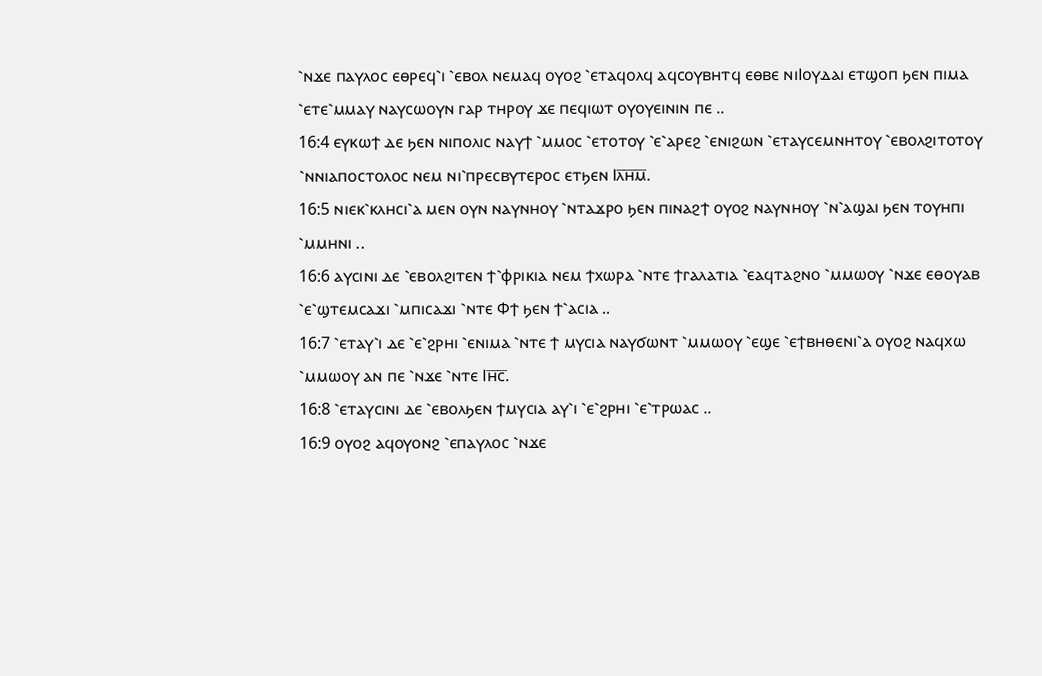⳿ⲛϫⲉ ⲡⲁⲩⲗⲟⲥ ⲉⲑⲣⲉϥ⳿ⲓ ⳿ⲉⲃⲟⲗ ⲛⲉⲙⲁϥ ⲟⲩⲟϩ ⳿ⲉⲧⲁϥⲟⲗϥ ⲁϥⲥⲟⲩⲃⲏⲧϥ ⲉⲑⲃⲉ ⲛⲓⲒⲟⲩⲇⲁⲓ ⲉⲧϣⲟⲡ ϧⲉⲛ ⲡⲓⲙⲁ ⳿ⲉⲧⲉ⳿ⲙⲙⲁⲩ ⲛⲁⲩⲥⲱⲟⲩⲛ ⲅⲁⲣ ⲧⲏⲣⲟⲩ ϫⲉ ⲡⲉϥⲓⲱⲧ ⲟⲩⲟⲩⲉⲓⲛⲓⲛ ⲡⲉ ..
16:4 ⲉⲩⲕⲱϯ ⲇⲉ ϧⲉⲛ ⲛⲓⲡⲟⲗⲓⲥ ⲛⲁⲩϯ ⳿ⲙⲙⲟⲥ ⳿ⲉⲧⲟⲧⲟⲩ ⳿ⲉ⳿ⲁⲣⲉϩ ⳿ⲉⲛⲓϩⲱⲛ ⳿ⲉⲧⲁⲩⲥⲉⲙⲛⲏⲧⲟⲩ ⳿ⲉⲃⲟⲗϩⲓⲧⲟⲧⲟⲩ ⳿ⲛⲛⲓⲁⲡⲟⲥⲧⲟⲗⲟⲥ ⲛⲉⲙ ⲛⲓ⳿ⲡⲣⲉⲥⲃⲩⲧⲉⲣⲟⲥ ⲉⲧϧⲉⲛ Ⲓⲗ̅ⲏ̅ⲙ̅.
16:5 ⲛⲓⲉⲕ⳿ⲕⲗⲏⲥⲓ⳿ⲁ ⲙⲉⲛ ⲟⲩⲛ ⲛⲁⲩⲛⲏⲟⲩ ⳿ⲛⲧⲁϫⲣⲟ ϧⲉⲛ ⲡⲓⲛⲁϩϯ ⲟⲩⲟϩ ⲛⲁⲩⲛⲏⲟⲩ ⳿ⲛ⳿ⲁϣⲁⲓ ϧⲉⲛ ⲧⲟⲩⲏⲡⲓ ⳿ⲙⲙⲏⲛⲓ ..
16:6 ⲁⲩⲥⲓⲛⲓ ⲇⲉ ⳿ⲉⲃⲟⲗϩⲓⲧⲉⲛ ϯ⳿ⲫⲣⲓⲕⲓⲁ ⲛⲉⲙ ϯⲭⲱⲣⲁ ⳿ⲛⲧⲉ ϯⲅⲁⲗⲁⲧⲓⲁ ⳿ⲉⲁϥⲧⲁϩⲛⲟ ⳿ⲙⲙⲱⲟⲩ ⳿ⲛϫⲉ ⲉⲑⲟⲩⲁⲃ ⳿ⲉ⳿ϣⲧⲉⲙⲥⲁϫⲓ ⳿ⲙⲡⲓⲥⲁϫⲓ ⳿ⲛⲧⲉ Ⲫϯ ϧⲉⲛ ϯ⳿ⲁⲥⲓⲁ ..
16:7 ⳿ⲉⲧⲁⲩ⳿ⲓ ⲇⲉ ⳿ⲉ⳿ϩⲣⲏⲓ ⳿ⲉⲛⲓⲙⲁ ⳿ⲛⲧⲉ ϯ ⲙⲩⲥⲓⲁ ⲛⲁⲩϭⲱⲛⲧ ⳿ⲙⲙⲱⲟⲩ ⳿ⲉϣⲉ ⳿ⲉϯⲃⲏⲑⲉⲛⲓ⳿ⲁ ⲟⲩⲟϩ ⲛⲁϥⲭⲱ ⳿ⲙⲙⲱⲟⲩ ⲁⲛ ⲡⲉ ⳿ⲛϫⲉ ⳿ⲛⲧⲉ Ⲓⲏ̅ⲥ̅.
16:8 ⳿ⲉⲧⲁⲩⲥⲓⲛⲓ ⲇⲉ ⳿ⲉⲃⲟⲗϧⲉⲛ ϯⲙⲩⲥⲓⲁ ⲁⲩ⳿ⲓ ⳿ⲉ⳿ϩⲣⲏⲓ ⳿ⲉ⳿ⲧⲣⲱⲁⲥ ..
16:9 ⲟⲩⲟϩ ⲁϥⲟⲩⲟⲛϩ ⳿ⲉⲡⲁⲩⲗⲟⲥ ⳿ⲛϫⲉ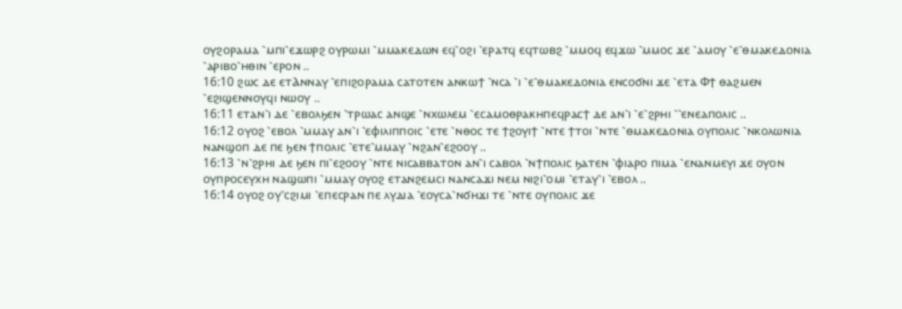ⲟⲩϩⲟⲣⲁⲙⲁ ⳿ⲙⲡⲓ⳿ⲉϫⲱⲣϩ ⲟⲩⲣⲱⲙⲓ ⳿ⲙⲙⲁⲕⲉⲇⲱⲛ ⲉϥ⳿ⲟϩⲓ ⳿ⲉⲣⲁⲧϥ ⲉϥⲧⲱⲃϩ ⳿ⲙⲙⲟϥ ⲉϥϫⲱ ⳿ⲙⲙⲟⲥ ϫⲉ ⳿ⲁⲙⲟⲩ ⳿ⲉ⳿ⲑⲙⲁⲕⲉⲇⲟⲛⲓⲁ ⳿ⲁⲣⲓⲃⲟ⳿ⲏⲑⲓⲛ ⳿ⲉⲣⲟⲛ ..
16:10 ϩⲱⲥ ⲇⲉ ⲉⲧⲀⲛⲛⲁⲩ ⳿ⲉⲡⲓϩⲟⲣⲁⲙⲁ ⲥⲁⲧⲟⲧⲉⲛ ⲁⲛⲕⲱϯ ⳿ⲛⲥⲁ ⳿ⲓ ⳿ⲉ⳿ⲑⲙⲁⲕⲉⲇⲟⲛⲓⲁ ⲉⲛⲥⲟϭⲛⲓ ϫⲉ ⳿ⲉⲧⲁ Ⲫϯ ⲑⲁϩⲙⲉⲛ ⳿ⲉϩⲓϣⲉⲛⲛⲟⲩϥⲓ ⲛⲱⲟⲩ ..
16:11 ⲉⲧⲁⲛ⳿ⲓ ⲇⲉ ⳿ⲉⲃⲟⲗϧⲉⲛ ⳿ⲧⲣⲱⲁⲥ ⲁⲛϣⲉ ⳿ⲛⲭⲱⲗⲉⲙ ⳿ⲉⲥⲁⲙⲟⲑⲣⲁⲕⲏⲡⲉϥⲣⲁⲥϯ ⲇⲉ ⲁⲛ⳿ⲓ ⳿ⲉ⳿ϩⲣⲏⲓ ⳿⳿ⲉⲛⲉⲁⲡⲟⲗⲓⲥ ..
16:12 ⲟⲩⲟϩ ⳿ⲉⲃⲟⲗ ⳿ⲙⲙⲁⲩ ⲁⲛ⳿ⲓ ⳿ⲉⲫⲓⲗⲓⲡⲡⲟⲓⲥ ⳿ⲉⲧⲉ ⳿ⲛⲑⲟⲥ ⲧⲉ ϯϩⲟⲩⲓϯ ⳿ⲛⲧⲉ ϯⲧⲟⲓ ⳿ⲛⲧⲉ ⳿ⲑⲙⲁⲕⲉⲇⲟⲛⲓⲁ ⲟⲩⲡⲟⲗⲓⲥ ⳿ⲛⲕⲟⲗⲱⲛⲓⲁ ⲛⲁⲛϣⲟⲡ ⲇⲉ ⲡⲉ ϧⲉⲛ ϯⲡⲟⲗⲓⲥ ⳿ⲉⲧⲉ⳿ⲙⲙⲁⲩ ⳿ⲛϩⲁⲛ⳿ⲉϩⲟⲟⲩ ..
16:13 ⳿ⲛ⳿ϩⲣⲏⲓ ⲇⲉ ϧⲉⲛ ⲡⲓ⳿ⲉϩⲟⲟⲩ ⳿ⲛⲧⲉ ⲛⲓⲥⲁⲃⲃⲁⲧⲟⲛ ⲁⲛ⳿ⲓ ⲥⲁⲃⲟⲗ ⳿ⲛϯⲡⲟⲗⲓⲥ ϧⲁⲧⲉⲛ ⳿ⲫⲓⲁⲣⲟ ⲡⲓⲙⲁ ⳿ⲉⲛⲁⲛⲙⲉⲩⲓ ϫⲉ ⲟⲩⲟⲛ ⲟⲩⲡⲣⲟⲥⲉⲩⲭⲏ ⲛⲁϣⲱⲡⲓ ⳿ⲙⲙⲁⲩ ⲟⲩⲟϩ ⲉⲧⲁⲛϩⲉⲙⲥⲓ ⲛⲁⲛⲥⲁϫⲓ ⲛⲉⲙ ⲛⲓϩⲓ⳿ⲟⲙⲓ ⳿ⲉⲧⲁⲩ⳿ⲓ ⳿ⲉⲃⲟⲗ ..
16:14 ⲟⲩⲟϩ ⲟⲩ⳿ⲥϩⲓⲙⲓ ⳿ⲉⲡⲉⲥⲣⲁⲛ ⲡⲉ ⲗⲩⲇⲓⲁ ⳿ⲉⲟⲩⲥⲁ⳿ⲛϭⲏϫⲓ ⲧⲉ ⳿ⲛⲧⲉ ⲟⲩⲡⲟⲗⲓⲥ ϫⲉ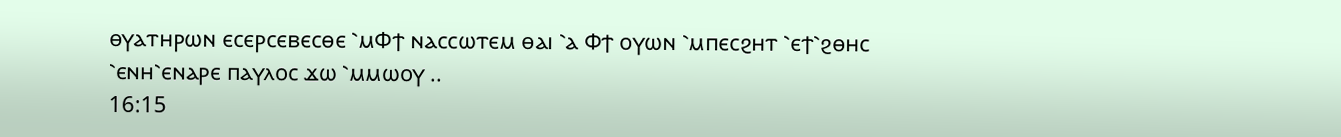ⲑⲩⲁⲧⲏⲣⲱⲛ ⲉⲥⲉⲣⲥⲉⲃⲉⲥⲑⲉ ⳿ⲙⲪϯ ⲛⲁⲥⲥⲱⲧⲉⲙ ⲑⲁⲓ ⳿ⲁ Ⲫϯ ⲟⲩⲱⲛ ⳿ⲙⲡⲉⲥϩⲏⲧ ⳿ⲉϯ⳿ϩⲑⲏⲥ ⳿ⲉⲛⲏ⳿ⲉⲛⲁⲣⲉ ⲡⲁⲩⲗⲟⲥ ϫⲱ ⳿ⲙⲙⲱⲟⲩ ..
16:15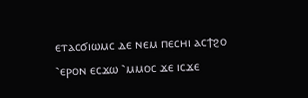ⲉⲧⲁⲥϭⲓⲱⲙⲥ ⲇⲉ ⲛⲉⲙ ⲡⲉⲥⲏⲓ ⲁⲥϯϩⲟ ⳿ⲉⲣⲟⲛ ⲉⲥϫⲱ ⳿ⲙⲙⲟⲥ ϫⲉ ⲓⲥϫⲉ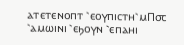ⲁⲧⲉⲧⲉⲛⲟⲡⲧ ⳿ⲉⲟⲩⲡⲓⲥⲧⲏ⳿ⲙⲠ⳪ ⳿ⲁⲙⲱⲓⲛⲓ ⳿ⲉϧⲟⲩⲛ ⳿ⲉⲡⲁⲏⲓ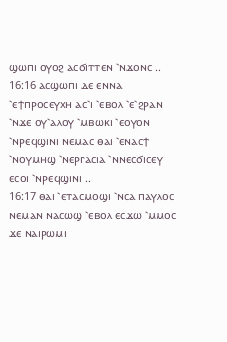ϣⲱⲡⲓ ⲟⲩⲟϩ ⲁⲥϭⲓⲧⲧⲉⲛ ⳿ⲛϫⲟⲛⲥ ..
16:16 ⲁⲥϣⲱⲡⲓ ⲇⲉ ⲉⲛⲛⲁ ⳿ⲉϯⲡⲣⲟⲥⲉⲩⲭⲏ ⲁⲥ⳿ⲓ ⳿ⲉⲃⲟⲗ ⳿ⲉ⳿ϩⲣⲁⲛ ⳿ⲛϫⲉ ⲟⲩ⳿ⲁⲗⲟⲩ ⳿ⲙⲃⲱⲕⲓ ⳿ⲉⲟⲩⲟⲛ ⳿ⲛⲣⲉϥϣⲓⲛⲓ ⲛⲉⲙⲁⲥ ⲑⲁⲓ ⳿ⲉⲛⲁⲥϯ ⳿ⲛⲟⲩⲙⲏϣ ⳿ⲛⲉⲣⲅⲁⲥⲓⲁ ⳿ⲛⲛⲉⲥϭⲓⲥⲉⲩ ⲉⲥⲟⲓ ⳿ⲛⲣⲉϥϣⲓⲛⲓ ..
16:17 ⲑⲁⲓ ⳿ⲉⲧⲁⲥⲙⲟϣⲓ ⳿ⲛⲥⲁ ⲡⲁⲩⲗⲟⲥ ⲛⲉⲙⲁⲛ ⲛⲁⲥⲱϣ ⳿ⲉⲃⲟⲗ ⲉⲥϫⲱ ⳿ⲙⲙⲟⲥ ϫⲉ ⲛⲁⲓⲣⲱⲙⲓ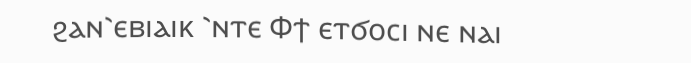ϩⲁⲛ⳿ⲉⲃⲓⲁⲓⲕ ⳿ⲛⲧⲉ Ⲫϯ ⲉⲧϭⲟⲥⲓ ⲛⲉ ⲛⲁⲓ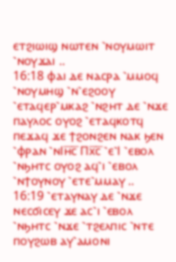ⲉⲧϩⲓⲱⲓϣ ⲛⲱⲧⲉⲛ ⳿ⲛⲟⲩⲙⲱⲓⲧ ⳿ⲛⲟⲩϫⲁⲓ ..
16:18 ⲫⲁⲓ ⲇⲉ ⲛⲁⲥⲣⲁ ⳿ⲙⲙⲟϥ ⳿ⲛⲟⲩⲙⲏϣ ⳿ⲛ⳿ⲉϩⲟⲟⲩ ⳿ⲉⲧⲁϥⲉⲣ⳿ⲙⲕⲁϩ ⳿ⲛϩⲏⲧ ⲇⲉ ⳿ⲛϫⲉ ⲡⲁⲩⲗⲟⲥ ⲟⲩⲟϩ ⳿ⲉⲧⲁϥⲕⲟⲧϥ ⲡⲉϫⲁϥ ϫⲉ ϯϩⲟⲛϩⲉⲛ ⲛⲁⲕ ϧⲉⲛ ⳿ⲫⲣⲁⲛ ⳿ⲛⲒⲏ̅ⲥ̅ Ⲡⲭ̅ⲥ̅ ⳿ⲉ⳿Ⲓ ⳿ⲉⲃⲟⲗ ⳿ⲛϧⲏⲧⲥ ⲟⲩⲟϩ ⲁϥ⳿ⲓ ⳿ⲉⲃⲟⲗ ⳿ⲛϯⲟⲩⲛⲟⲩ ⳿ⲉⲧⲉ⳿ⲙⲙⲁⲩ ..
16:19 ⳿ⲉⲧⲁⲩⲛⲁⲩ ⲇⲉ ⳿ⲛϫⲉ ⲛⲉⲥϭⲓⲥⲉⲩ ϫⲉ ⲁⲥ⳿ⲓ ⳿ⲉⲃⲟⲗ ⳿ⲛϧⲏⲧⲥ ⳿ⲛϫⲉ ⳿ⲧϩⲉⲗⲡⲓⲥ ⳿ⲛⲧⲉ ⲡⲟⲩϩⲱⲃ ⲁⲩ⳿ⲁⲙⲟⲛⲓ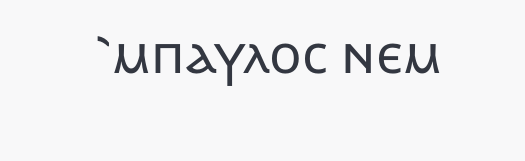⳿ⲙⲡⲁⲩⲗⲟⲥ ⲛⲉⲙ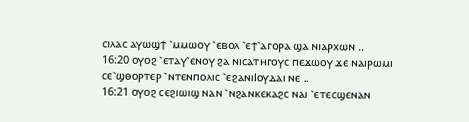ⲥⲓⲗⲁⲥ ⲁⲩⲱϣϯ ⳿ⲙⲙⲱⲟⲩ ⳿ⲉⲃⲟⲗ ⳿ⲉϯ⳿ⲁⲅⲟⲣⲁ ϣⲁ ⲛⲓⲁⲣⲭⲱⲛ ..
16:20 ⲟⲩⲟϩ ⳿ⲉⲧⲁⲩ⳿ⲉⲛⲟⲩ ϩⲁ ⲛⲓⲥⲁⲧⲏⲅⲟⲩⲥ ⲡⲉϫⲱⲟⲩ ϫⲉ ⲛⲁⲓⲣⲱⲙⲓ ⲥⲉ⳿ϣⲑⲟⲣⲧⲉⲣ ⳿ⲛⲧⲉⲛⲡⲟⲗⲓⲥ ⳿ⲉϩⲁⲛⲓⲒⲟⲩⲇⲁⲓ ⲛⲉ ..
16:21 ⲟⲩⲟϩ ⲥⲉϩⲓⲱⲓϣ ⲛⲁⲛ ⳿ⲛϩⲁⲛⲕⲉⲕⲁϩⲥ ⲛⲁⲓ ⳿ⲉⲧⲉⲥϣⲉⲛⲁⲛ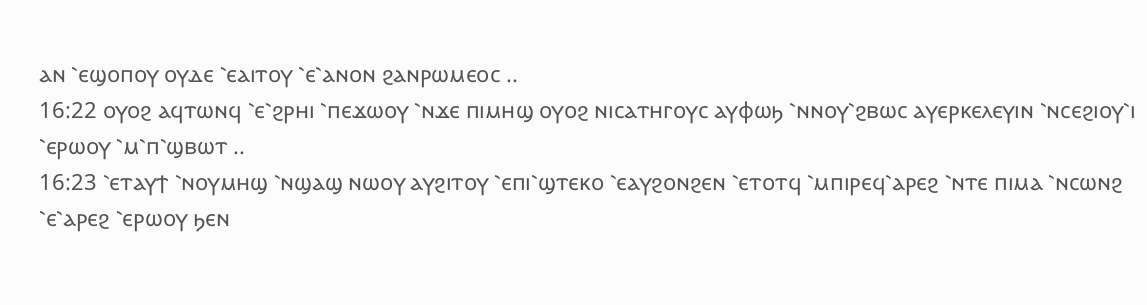ⲁⲛ ⳿ⲉϣⲟⲡⲟⲩ ⲟⲩⲇⲉ ⳿ⲉⲁⲓⲧⲟⲩ ⳿ⲉ⳿ⲁⲛⲟⲛ ϩⲁⲛⲣⲱⲙⲉⲟⲥ ..
16:22 ⲟⲩⲟϩ ⲁϥⲧⲱⲛϥ ⳿ⲉ⳿ϩⲣⲏⲓ ⳿ⲡⲉϫⲱⲟⲩ ⳿ⲛϫⲉ ⲡⲓⲙⲏϣ ⲟⲩⲟϩ ⲛⲓⲥⲁⲧⲏⲅⲟⲩⲥ ⲁⲩⲫⲱϧ ⳿ⲛⲛⲟⲩ⳿ϩⲃⲱⲥ ⲁⲩⲉⲣⲕⲉⲗⲉⲩⲓⲛ ⳿ⲛⲥⲉϩⲓⲟⲩ⳿ⲓ ⳿ⲉⲣⲱⲟⲩ ⳿ⲙ⳿ⲡ⳿ϣⲃⲱⲧ ..
16:23 ⳿ⲉⲧⲁⲩϯ ⳿ⲛⲟⲩⲙⲏϣ ⳿ⲛϣⲁϣ ⲛⲱⲟⲩ ⲁⲩϩⲓⲧⲟⲩ ⳿ⲉⲡⲓ⳿ϣⲧⲉⲕⲟ ⳿ⲉⲁⲩϩⲟⲛϩⲉⲛ ⳿ⲉⲧⲟⲧϥ ⳿ⲙⲡⲓⲣⲉϥ⳿ⲁⲣⲉϩ ⳿ⲛⲧⲉ ⲡⲓⲙⲁ ⳿ⲛⲥⲱⲛϩ ⳿ⲉ⳿ⲁⲣⲉϩ ⳿ⲉⲣⲱⲟⲩ ϧⲉⲛ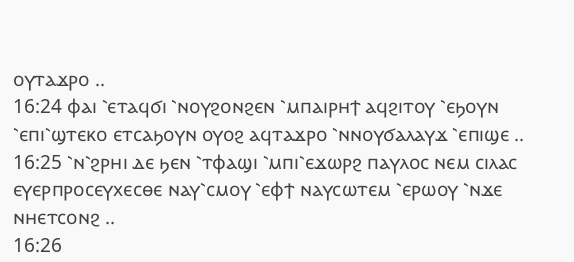ⲟⲩⲧⲁϫⲣⲟ ..
16:24 ⲫⲁⲓ ⳿ⲉⲧⲁϥϭⲓ ⳿ⲛⲟⲩϩⲟⲛϩⲉⲛ ⳿ⲙⲡⲁⲓⲣⲏϯ ⲁϥϩⲓⲧⲟⲩ ⳿ⲉϧⲟⲩⲛ ⳿ⲉⲡⲓ⳿ϣⲧⲉⲕⲟ ⲉⲧⲥⲁϧⲟⲩⲛ ⲟⲩⲟϩ ⲁϥⲧⲁϫⲣⲟ ⳿ⲛⲛⲟⲩϭⲁⲗⲁⲩϫ ⳿ⲉⲡⲓϣⲉ ..
16:25 ⳿ⲛ⳿ϩⲣⲏⲓ ⲇⲉ ϧⲉⲛ ⳿ⲧⲫⲁϣⲓ ⳿ⲙⲡⲓ⳿ⲉϫⲱⲣϩ ⲡⲁⲩⲗⲟⲥ ⲛⲉⲙ ⲥⲓⲗⲁⲥ ⲉⲩⲉⲣⲡⲣⲟⲥⲉⲩⲭⲉⲥⲑⲉ ⲛⲁⲩ⳿ⲥⲙⲟⲩ ⳿ⲉⲫϯ ⲛⲁⲩⲥⲱⲧⲉⲙ ⳿ⲉⲣⲱⲟⲩ ⳿ⲛϫⲉ ⲛⲏⲉⲧⲥⲟⲛϩ ..
16:26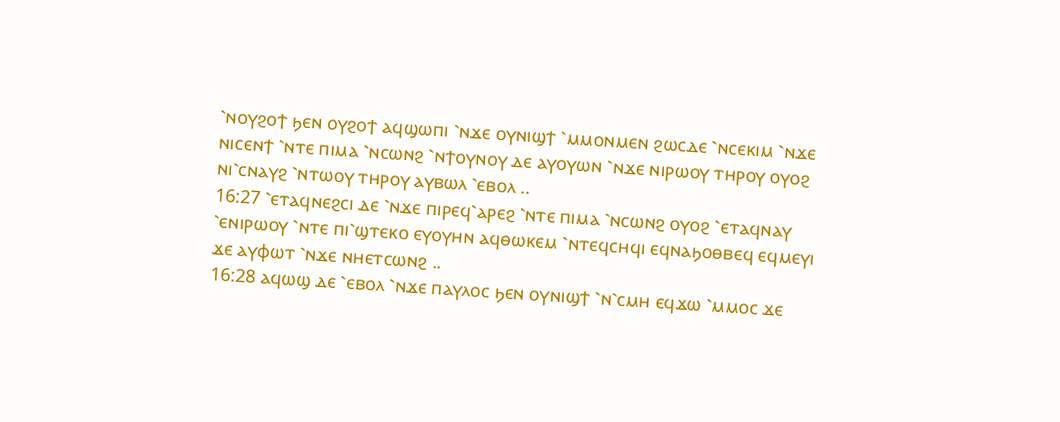⳿ⲛⲟⲩϩⲟϯ ϧⲉⲛ ⲟⲩϩⲟϯ ⲁϥϣⲱⲡⲓ ⳿ⲛϫⲉ ⲟⲩⲛⲓϣϯ ⳿ⲙⲙⲟⲛⲙⲉⲛ ϩⲱⲥⲇⲉ ⳿ⲛⲥⲉⲕⲓⲙ ⳿ⲛϫⲉ ⲛⲓⲥⲉⲛϯ ⳿ⲛⲧⲉ ⲡⲓⲙⲁ ⳿ⲛⲥⲱⲛϩ ⳿ⲛϯⲟⲩⲛⲟⲩ ⲇⲉ ⲁⲩⲟⲩⲱⲛ ⳿ⲛϫⲉ ⲛⲓⲣⲱⲟⲩ ⲧⲏⲣⲟⲩ ⲟⲩⲟϩ ⲛⲓ⳿ⲥⲛⲁⲩϩ ⳿ⲛⲧⲱⲟⲩ ⲧⲏⲣⲟⲩ ⲁⲩⲃⲱⲗ ⳿ⲉⲃⲟⲗ ..
16:27 ⳿ⲉⲧⲁϥⲛⲉϩⲥⲓ ⲇⲉ ⳿ⲛϫⲉ ⲡⲓⲣⲉϥ⳿ⲁⲣⲉϩ ⳿ⲛⲧⲉ ⲡⲓⲙⲁ ⳿ⲛⲥⲱⲛϩ ⲟⲩⲟϩ ⳿ⲉⲧⲁϥⲛⲁⲩ ⳿ⲉⲛⲓⲣⲱⲟⲩ ⳿ⲛⲧⲉ ⲡⲓ⳿ϣⲧⲉⲕⲟ ⲉⲩⲟⲩⲏⲛ ⲁϥⲑⲱⲕⲉⲙ ⳿ⲛⲧⲉϥⲥⲏϥⲓ ⲉϥⲛⲁϧⲟⲑⲃⲉϥ ⲉϥⲙⲉⲩⲓ ϫⲉ ⲁⲩⲫⲱⲧ ⳿ⲛϫⲉ ⲛⲏⲉⲧⲥⲱⲛϩ ..
16:28 ⲁϥⲱϣ ⲇⲉ ⳿ⲉⲃⲟⲗ ⳿ⲛϫⲉ ⲡⲁⲩⲗⲟⲥ ϧⲉⲛ ⲟⲩⲛⲓϣϯ ⳿ⲛ⳿ⲥⲙⲏ ⲉϥϫⲱ ⳿ⲙⲙⲟⲥ ϫⲉ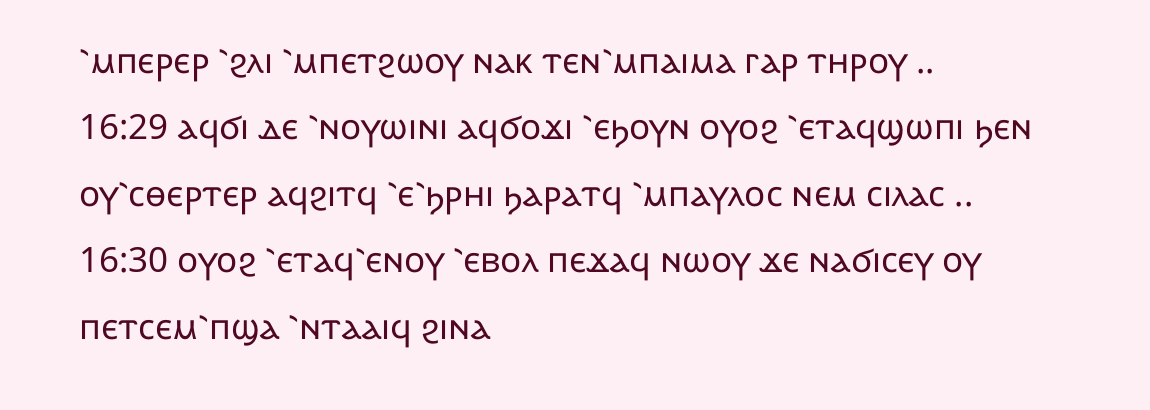⳿ⲙⲡⲉⲣⲉⲣ ⳿ϩⲗⲓ ⳿ⲙⲡⲉⲧϩⲱⲟⲩ ⲛⲁⲕ ⲧⲉⲛ⳿ⲙⲡⲁⲓⲙⲁ ⲅⲁⲣ ⲧⲏⲣⲟⲩ ..
16:29 ⲁϥϭⲓ ⲇⲉ ⳿ⲛⲟⲩⲱⲓⲛⲓ ⲁϥϭⲟϫⲓ ⳿ⲉϧⲟⲩⲛ ⲟⲩⲟϩ ⳿ⲉⲧⲁϥϣⲱⲡⲓ ϧⲉⲛ ⲟⲩ⳿ⲥⲑⲉⲣⲧⲉⲣ ⲁϥϩⲓⲧϥ ⳿ⲉ⳿ϧⲣⲏⲓ ϧⲁⲣⲁⲧϥ ⳿ⲙⲡⲁⲩⲗⲟⲥ ⲛⲉⲙ ⲥⲓⲗⲁⲥ ..
16:30 ⲟⲩⲟϩ ⳿ⲉⲧⲁϥ⳿ⲉⲛⲟⲩ ⳿ⲉⲃⲟⲗ ⲡⲉϫⲁϥ ⲛⲱⲟⲩ ϫⲉ ⲛⲁϭⲓⲥⲉⲩ ⲟⲩ ⲡⲉⲧⲥⲉⲙ⳿ⲡϣⲁ ⳿ⲛⲧⲁⲁⲓϥ ϩⲓⲛⲁ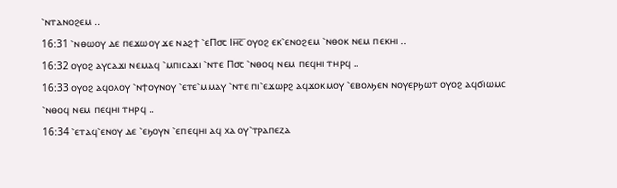⳿ⲛⲧⲁⲛⲟϩⲉⲙ ..
16:31 ⳿ⲛⲑⲱⲟⲩ ⲇⲉ ⲡⲉϫⲱⲟⲩ ϫⲉ ⲛⲁϩϯ ⳿ⲉⲠ⳪ Ⲓⲏ̅ⲥ̅ ⲟⲩⲟϩ ⲉⲕ⳿ⲉⲛⲟϩⲉⲙ ⳿ⲛⲑⲟⲕ ⲛⲉⲙ ⲡⲉⲕⲏⲓ ..
16:32 ⲟⲩⲟϩ ⲁⲩⲥⲁϫⲓ ⲛⲉⲙⲁϥ ⳿ⲙⲡⲓⲥⲁϫⲓ ⳿ⲛⲧⲉ Ⲡ⳪ ⳿ⲛⲑⲟϥ ⲛⲉⲙ ⲡⲉϥⲏⲓ ⲧⲏⲣϥ ..
16:33 ⲟⲩⲟϩ ⲁϥⲟⲗⲟⲩ ⳿ⲛϯⲟⲩⲛⲟⲩ ⳿ⲉⲧⲉ⳿ⲙⲙⲁⲩ ⳿ⲛⲧⲉ ⲡⲓ⳿ⲉϫⲱⲣϩ ⲁϥϫⲟⲕⲙⲟⲩ ⳿ⲉⲃⲟⲗϧⲉⲛ ⲛⲟⲩⲉⲣϧⲱⲧ ⲟⲩⲟϩ ⲁϥϭⲓⲱⲙⲥ ⳿ⲛⲑⲟϥ ⲛⲉⲙ ⲡⲉϥⲏⲓ ⲧⲏⲣϥ ..
16:34 ⳿ⲉⲧⲁϥ⳿ⲉⲛⲟⲩ ⲇⲉ ⳿ⲉϧⲟⲩⲛ ⳿ⲉⲡⲉϥⲏⲓ ⲁϥ ⲭⲁ ⲟⲩ⳿ⲧⲣⲁⲡⲉⲍⲁ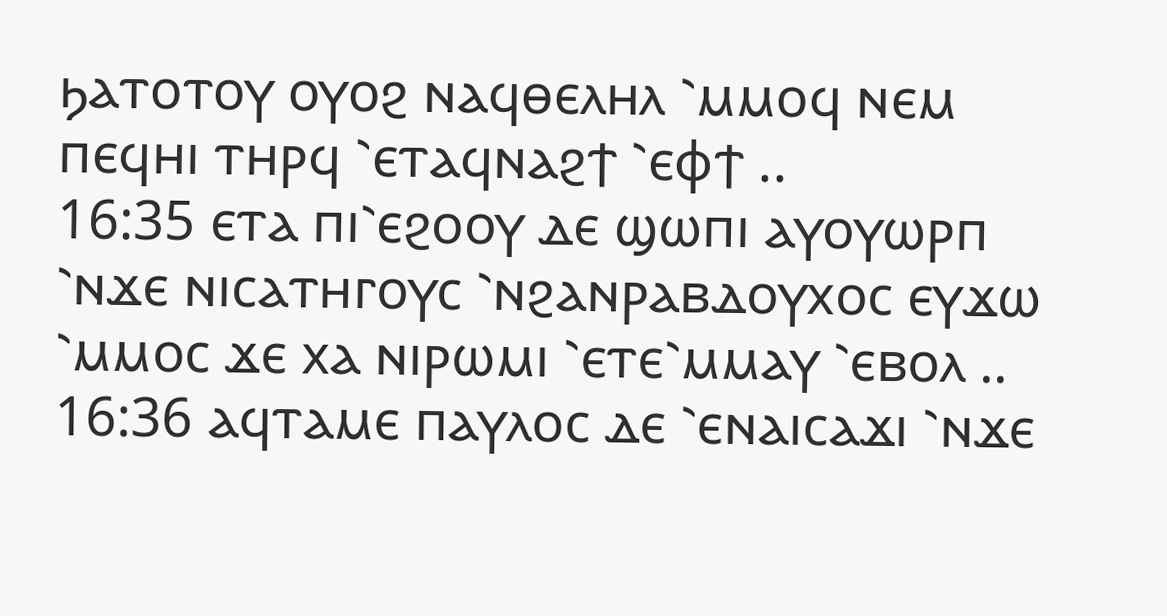ϧⲁⲧⲟⲧⲟⲩ ⲟⲩⲟϩ ⲛⲁϥⲑⲉⲗⲏⲗ ⳿ⲙⲙⲟϥ ⲛⲉⲙ ⲡⲉϥⲏⲓ ⲧⲏⲣϥ ⳿ⲉⲧⲁϥⲛⲁϩϯ ⳿ⲉⲫϯ ..
16:35 ⲉⲧⲁ ⲡⲓ⳿ⲉϩⲟⲟⲩ ⲇⲉ ϣⲱⲡⲓ ⲁⲩⲟⲩⲱⲣⲡ ⳿ⲛϫⲉ ⲛⲓⲥⲁⲧⲏⲅⲟⲩⲥ ⳿ⲛϩⲁⲛⲣⲁⲃⲇⲟⲩⲭⲟⲥ ⲉⲩϫⲱ ⳿ⲙⲙⲟⲥ ϫⲉ ⲭⲁ ⲛⲓⲣⲱⲙⲓ ⳿ⲉⲧⲉ⳿ⲙⲙⲁⲩ ⳿ⲉⲃⲟⲗ ..
16:36 ⲁϥⲧⲁⲙⲉ ⲡⲁⲩⲗⲟⲥ ⲇⲉ ⳿ⲉⲛⲁⲓⲥⲁϫⲓ ⳿ⲛϫⲉ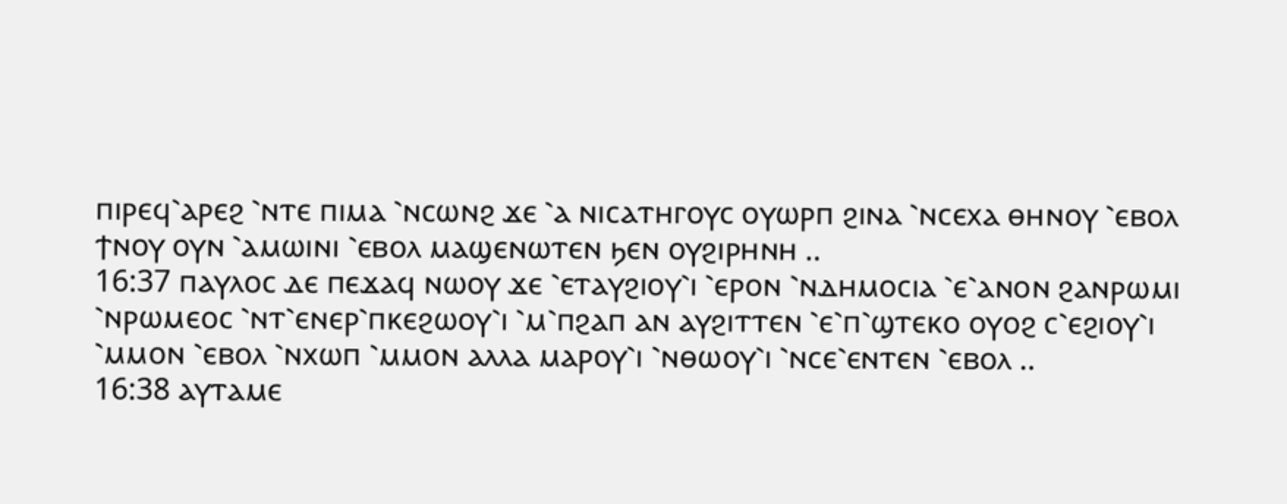ⲡⲓⲣⲉϥ⳿ⲁⲣⲉϩ ⳿ⲛⲧⲉ ⲡⲓⲙⲁ ⳿ⲛⲥⲱⲛϩ ϫⲉ ⳿ⲁ ⲛⲓⲥⲁⲧⲏⲅⲟⲩⲥ ⲟⲩⲱⲣⲡ ϩⲓⲛⲁ ⳿ⲛⲥⲉⲭⲁ ⲑⲏⲛⲟⲩ ⳿ⲉⲃⲟⲗ ϯⲛⲟⲩ ⲟⲩⲛ ⳿ⲁⲙⲱⲓⲛⲓ ⳿ⲉⲃⲟⲗ ⲙⲁϣⲉⲛⲱⲧⲉⲛ ϧⲉⲛ ⲟⲩϩⲓⲣⲏⲛⲏ ..
16:37 ⲡⲁⲩⲗⲟⲥ ⲇⲉ ⲡⲉϫⲁϥ ⲛⲱⲟⲩ ϫⲉ ⳿ⲉⲧⲁⲩϩⲓⲟⲩ⳿ⲓ ⳿ⲉⲣⲟⲛ ⳿ⲛⲇⲏⲙⲟⲥⲓⲁ ⳿ⲉ⳿ⲁⲛⲟⲛ ϩⲁⲛⲣⲱⲙⲓ ⳿ⲛⲣⲱⲙⲉⲟⲥ ⳿ⲛⲧ⳿ⲉⲛⲉⲣ⳿ⲡⲕⲉϩⲱⲟⲩ⳿ⲓ ⳿ⲙ⳿ⲡϩⲁⲡ ⲁⲛ ⲁⲩϩⲓⲧⲧⲉⲛ ⳿ⲉ⳿ⲡ⳿ϣⲧⲉⲕⲟ ⲟⲩⲟϩ ⲥ⳿ⲉϩⲓⲟⲩ⳿ⲓ ⳿ⲙⲙⲟⲛ ⳿ⲉⲃⲟⲗ ⳿ⲛⲭⲱⲡ ⳿ⲙⲙⲟⲛ ⲁⲗⲗⲁ ⲙⲁⲣⲟⲩ⳿ⲓ ⳿ⲛⲑⲱⲟⲩ⳿ⲓ ⳿ⲛⲥⲉ⳿ⲉⲛⲧⲉⲛ ⳿ⲉⲃⲟⲗ ..
16:38 ⲁⲩⲧⲁⲙⲉ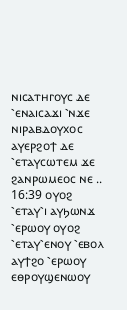ⲛⲓⲥⲁⲧⲏⲅⲟⲩⲥ ⲇⲉ ⳿ⲉⲛⲁⲓⲥⲁϫⲓ ⳿ⲛϫⲉ ⲛⲓⲣⲁⲃⲇⲟⲩⲭⲟⲥ ⲁⲩⲉⲣϩⲟϯ ⲇⲉ ⳿ⲉⲧⲁⲩⲥⲱⲧⲉⲙ ϫⲉ ϩⲁⲛⲣⲱⲙⲉⲟⲥ ⲛⲉ ..
16:39 ⲟⲩⲟϩ ⳿ⲉⲧⲁⲩ⳿ⲓ ⲁⲩϧⲱⲛϫ ⳿ⲉⲣⲱⲟⲩ ⲟⲩⲟϩ ⳿ⲉⲧⲁⲩ⳿ⲉⲛⲟⲩ ⳿ⲉⲃⲟⲗ ⲁⲩϯϩⲟ ⳿ⲉⲣⲱⲟⲩ ⲉⲑⲣⲟⲩϣⲉⲛⲱⲟⲩ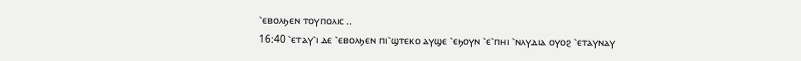⳿ⲉⲃⲟⲗϧⲉⲛ ⲧⲟⲩⲡⲟⲗⲓⲥ ..
16:40 ⳿ⲉⲧⲁⲩ⳿ⲓ ⲇⲉ ⳿ⲉⲃⲟⲗϧⲉⲛ ⲡⲓ⳿ϣⲧⲉⲕⲟ ⲁⲩϣⲉ ⳿ⲉϧⲟⲩⲛ ⳿ⲉ⳿ⲡⲏⲓ ⳿ⲛⲗⲩⲇⲓⲁ ⲟⲩⲟϩ ⳿ⲉⲧⲁⲩⲛⲁⲩ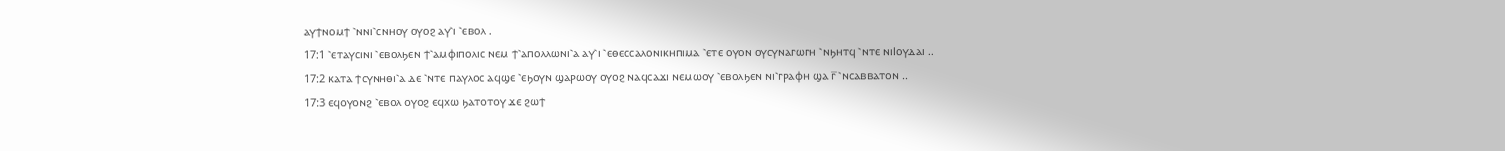ⲁⲩϯⲛⲟⲙϯ ⳿ⲛⲛⲓ⳿ⲥⲛⲏⲟⲩ ⲟⲩⲟϩ ⲁⲩ⳿ⲓ ⳿ⲉⲃⲟⲗ .
17:1 ⳿ⲉⲧⲁⲩⲥⲓⲛⲓ ⳿ⲉⲃⲟⲗϧⲉⲛ ϯ⳿ⲁⲙⲫⲓⲡⲟⲗⲓⲥ ⲛⲉⲙ ϯ⳿ⲁⲡⲟⲗⲗⲱⲛⲓ⳿ⲁ ⲁⲩ⳿ⲓ ⳿ⲉⲑⲉⲥⲥⲁⲗⲟⲛⲓⲕⲏⲡⲓⲙⲁ ⳿ⲉⲧⲉ ⲟⲩⲟⲛ ⲟⲩⲥⲩⲛⲁⲅⲱⲅⲏ ⳿ⲛϧⲏⲧϥ ⳿ⲛⲧⲉ ⲛⲓⲒⲟⲩⲇⲁⲓ ..
17:2 ⲕⲁⲧⲁ ϯⲥⲩⲛⲏⲑⲓ⳿ⲁ ⲇⲉ ⳿ⲛⲧⲉ ⲡⲁⲩⲗⲟⲥ ⲁϥϣⲉ ⳿ⲉϧⲟⲩⲛ ϣⲁⲣⲱⲟⲩ ⲟⲩⲟϩ ⲛⲁϥⲥⲁϫⲓ ⲛⲉⲙⲱⲟⲩ ⳿ⲉⲃⲟⲗϧⲉⲛ ⲛⲓ⳿ⲅⲣⲁⲫⲏ ϣⲁ ⲅ̅ ⳿ⲛⲥⲁⲃⲃⲁⲧⲟⲛ ..
17:3 ⲉϥⲟⲩⲟⲛϩ ⳿ⲉⲃⲟⲗ ⲟⲩⲟϩ ⲉϥⲭⲱ ϧⲁⲧⲟⲧⲟⲩ ϫⲉ ϩⲱϯ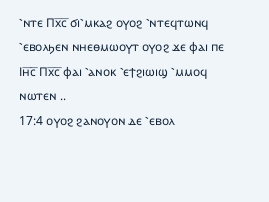⳿ⲛⲧⲉ Ⲡⲭ̅ⲥ̅ ϭⲓ⳿ⲙⲕⲁϩ ⲟⲩⲟϩ ⳿ⲛⲧⲉϥⲧⲱⲛϥ ⳿ⲉⲃⲟⲗϧⲉⲛ ⲛⲏⲉⲑⲙⲱⲟⲩⲧ ⲟⲩⲟϩ ϫⲉ ⲫⲁⲓ ⲡⲉ Ⲓⲏ̅ⲥ̅ Ⲡⲭ̅ⲥ̅ ⲫⲁⲓ ⳿ⲁⲛⲟⲕ ⳿ⲉϯϩⲓⲱⲓϣ ⳿ⲙⲙⲟϥ ⲛⲱⲧⲉⲛ ..
17:4 ⲟⲩⲟϩ ϩⲁⲛⲟⲩⲟⲛ ⲇⲉ ⳿ⲉⲃⲟⲗ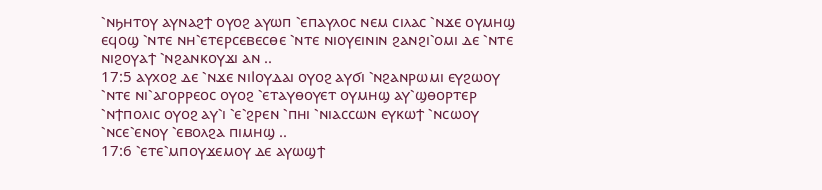⳿ⲛϧⲏⲧⲟⲩ ⲁⲩⲛⲁϩϯ ⲟⲩⲟϩ ⲁⲩⲱⲡ ⳿ⲉⲡⲁⲩⲗⲟⲥ ⲛⲉⲙ ⲥⲓⲗⲁⲥ ⳿ⲛϫⲉ ⲟⲩⲙⲏϣ ⲉϥⲟϣ ⳿ⲛⲧⲉ ⲛⲏ⳿ⲉⲧⲉⲣⲥⲉⲃⲉⲥⲑⲉ ⳿ⲛⲧⲉ ⲛⲓⲟⲩⲉⲓⲛⲓⲛ ϩⲁⲛϩⲓ⳿ⲟⲙⲓ ⲇⲉ ⳿ⲛⲧⲉ ⲛⲓϩⲟⲩⲁϯ ⳿ⲛϩⲁⲛⲕⲟⲩϫⲓ ⲁⲛ ..
17:5 ⲁⲩⲭⲟϩ ⲇⲉ ⳿ⲛϫⲉ ⲛⲓⲒⲟⲩⲇⲁⲓ ⲟⲩⲟϩ ⲁⲩϭⲓ ⳿ⲛϩⲁⲛⲣⲱⲙⲓ ⲉⲩϩⲱⲟⲩ ⳿ⲛⲧⲉ ⲛⲓ⳿ⲁⲅⲟⲣⲣⲉⲟⲥ ⲟⲩⲟϩ ⳿ⲉⲧⲁⲩⲑⲟⲩⲉⲧ ⲟⲩⲙⲏϣ ⲁⲩ⳿ϣⲑⲟⲣⲧⲉⲣ ⳿ⲛϯⲡⲟⲗⲓⲥ ⲟⲩⲟϩ ⲁⲩ⳿ⲓ ⳿ⲉ⳿ϩⲣⲉⲛ ⳿ⲡⲏⲓ ⳿ⲛⲓⲁⲥⲥⲱⲛ ⲉⲩⲕⲱϯ ⳿ⲛⲥⲱⲟⲩ ⳿ⲛⲥⲉ⳿ⲉⲛⲟⲩ ⳿ⲉⲃⲟⲗϩⲁ ⲡⲓⲙⲏϣ ..
17:6 ⳿ⲉⲧⲉ⳿ⲙⲡⲟⲩϫⲉⲙⲟⲩ ⲇⲉ ⲁⲩⲱϣϯ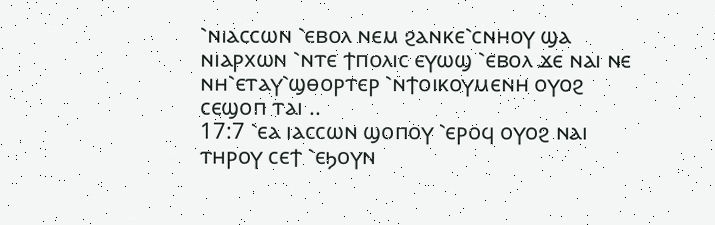⳿ⲛⲓⲁⲥⲥⲱⲛ ⳿ⲉⲃⲟⲗ ⲛⲉⲙ ϩⲁⲛⲕⲉ⳿ⲥⲛⲏⲟⲩ ϣⲁ ⲛⲓⲁⲣⲭⲱⲛ ⳿ⲛⲧⲉ ϯⲡⲟⲗⲓⲥ ⲉⲩⲱϣ ⳿ⲉⲃⲟⲗ ϫⲉ ⲛⲁⲓ ⲛⲉ ⲛⲏ⳿ⲉⲧⲁⲩ⳿ϣⲑⲟⲣⲧⲉⲣ ⳿ⲛϯⲟⲓⲕⲟⲩⲙⲉⲛⲏ ⲟⲩⲟϩ ⲥⲉϣⲟⲡ ⲧⲁⲓ ..
17:7 ⳿ⲉⲁ ⲓⲁⲥⲥⲱⲛ ϣⲟⲡⲟⲩ ⳿ⲉⲣⲟϥ ⲟⲩⲟϩ ⲛⲁⲓ ⲧⲏⲣⲟⲩ ⲥⲉϯ ⳿ⲉϧⲟⲩⲛ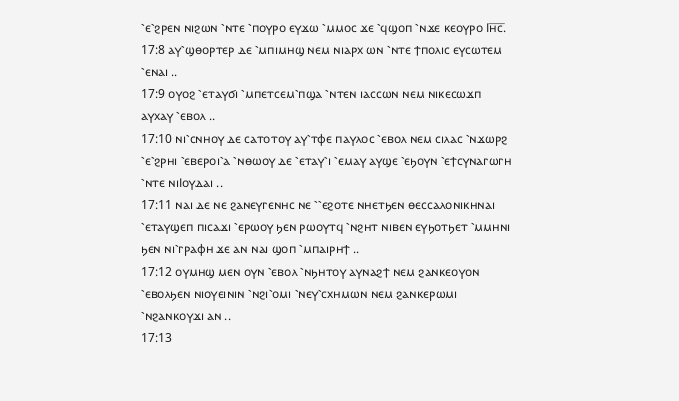⳿ⲉ⳿ϩⲣⲉⲛ ⲛⲓϩⲱⲛ ⳿ⲛⲧⲉ ⳿ⲡⲟⲩⲣⲟ ⲉⲩϫⲱ ⳿ⲙⲙⲟⲥ ϫⲉ ⳿ϥϣⲟⲡ ⳿ⲛϫⲉ ⲕⲉⲟⲩⲣⲟ Ⲓⲏ̅ⲥ̅.
17:8 ⲁⲩ⳿ϣⲑⲟⲣⲧⲉⲣ ⲇⲉ ⳿ⲙⲡⲓⲙⲏϣ ⲛⲉⲙ ⲛⲓⲁⲣⲭ ⲱⲛ ⳿ⲛⲧⲉ ϯⲡⲟⲗⲓⲥ ⲉⲩⲥⲱⲧⲉⲙ ⳿ⲉⲛⲁⲓ ..
17:9 ⲟⲩⲟϩ ⳿ⲉⲧⲁⲩϭⲓ ⳿ⲙⲡⲉⲧⲥⲉⲙ⳿ⲡϣⲁ ⳿ⲛⲧⲉⲛ ⲓⲁⲥⲥⲱⲛ ⲛⲉⲙ ⲛⲓⲕⲉⲥⲱϫⲡ ⲁⲩⲭⲁⲩ ⳿ⲉⲃⲟⲗ ..
17:10 ⲛⲓ⳿ⲥⲛⲏⲟⲩ ⲇⲉ ⲥⲁⲧⲟⲧⲟⲩ ⲁⲩ⳿ⲧⲫⲉ ⲡⲁⲩⲗⲟⲥ ⳿ⲉⲃⲟⲗ ⲛⲉⲙ ⲥⲓⲗⲁⲥ ⳿ⲛϫⲱⲣϩ ⳿ⲉ⳿ϩⲣⲏⲓ ⳿ⲉⲃⲉⲣⲟⲓ⳿ⲁ ⳿ⲛⲑⲱⲟⲩ ⲇⲉ ⳿ⲉⲧⲁⲩ⳿ⲓ ⳿ⲉⲙⲁⲩ ⲁⲩϣⲉ ⳿ⲉϧⲟⲩⲛ ⳿ⲉϯⲥⲩⲛⲁⲅⲱⲅⲏ ⳿ⲛⲧⲉ ⲛⲓⲒⲟⲩⲇⲁⲓ ..
17:11 ⲛⲁⲓ ⲇⲉ ⲛⲉ ϩⲁⲛⲉⲩⲅⲉⲛⲏⲥ ⲛⲉ ⳿⳿ⲉϩⲟⲧⲉ ⲛⲏⲉⲧϧⲉⲛ ⲑⲉⲥⲥⲁⲗⲟⲛⲓⲕⲏⲛⲁⲓ ⳿ⲉⲧⲁⲩϣⲉⲡ ⲡⲓⲥⲁϫⲓ ⳿ⲉⲣⲱⲟⲩ ϧⲉⲛ ⲣⲱⲟⲩⲧϥ ⳿ⲛϩⲏⲧ ⲛⲓⲃⲉⲛ ⲉⲩϧⲟⲧϧⲉⲧ ⳿ⲙⲙⲏⲛⲓ ϧⲉⲛ ⲛⲓ⳿ⲅⲣⲁⲫⲏ ϫⲉ ⲁⲛ ⲛⲁⲓ ϣⲟⲡ ⳿ⲙⲡⲁⲓⲣⲏϯ ..
17:12 ⲟⲩⲙⲏϣ ⲙⲉⲛ ⲟⲩⲛ ⳿ⲉⲃⲟⲗ ⳿ⲛϧⲏⲧⲟⲩ ⲁⲩⲛⲁϩϯ ⲛⲉⲙ ϩⲁⲛⲕⲉⲟⲩⲟⲛ ⳿ⲉⲃⲟⲗϧⲉⲛ ⲛⲓⲟⲩⲉⲓⲛⲓⲛ ⳿ⲛϩⲓ⳿ⲟⲙⲓ ⳿ⲛⲉⲩ⳿ⲥⲭⲏⲙⲱⲛ ⲛⲉⲙ ϩⲁⲛⲕⲉⲣⲱⲙⲓ ⳿ⲛϩⲁⲛⲕⲟⲩϫⲓ ⲁⲛ ..
17:13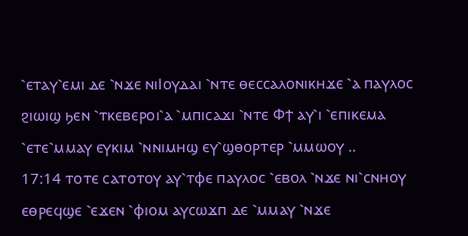⳿ⲉⲧⲁⲩ⳿ⲉⲙⲓ ⲇⲉ ⳿ⲛϫⲉ ⲛⲓⲒⲟⲩⲇⲁⲓ ⳿ⲛⲧⲉ ⲑⲉⲥⲥⲁⲗⲟⲛⲓⲕⲏϫⲉ ⳿ⲁ ⲡⲁⲩⲗⲟⲥ ϩⲓⲱⲓϣ ϧⲉⲛ ⳿ⲧⲕⲉⲃⲉⲣⲟⲓ⳿ⲁ ⳿ⲙⲡⲓⲥⲁϫⲓ ⳿ⲛⲧⲉ Ⲫϯ ⲁⲩ⳿ⲓ ⳿ⲉⲡⲓⲕⲉⲙⲁ ⳿ⲉⲧⲉ⳿ⲙⲙⲁⲩ ⲉⲩⲕⲓⲙ ⳿ⲛⲛⲓⲙⲏϣ ⲉⲩ⳿ϣⲑⲟⲣⲧⲉⲣ ⳿ⲙⲙⲱⲟⲩ ..
17:14 ⲧⲟⲧⲉ ⲥⲁⲧⲟⲧⲟⲩ ⲁⲩ⳿ⲧⲫⲉ ⲡⲁⲩⲗⲟⲥ ⳿ⲉⲃⲟⲗ ⳿ⲛϫⲉ ⲛⲓ⳿ⲥⲛⲏⲟⲩ ⲉⲑⲣⲉϥϣⲉ ⳿ⲉϫⲉⲛ ⳿ⲫⲓⲟⲙ ⲁⲩⲥⲱϫⲡ ⲇⲉ ⳿ⲙⲙⲁⲩ ⳿ⲛϫⲉ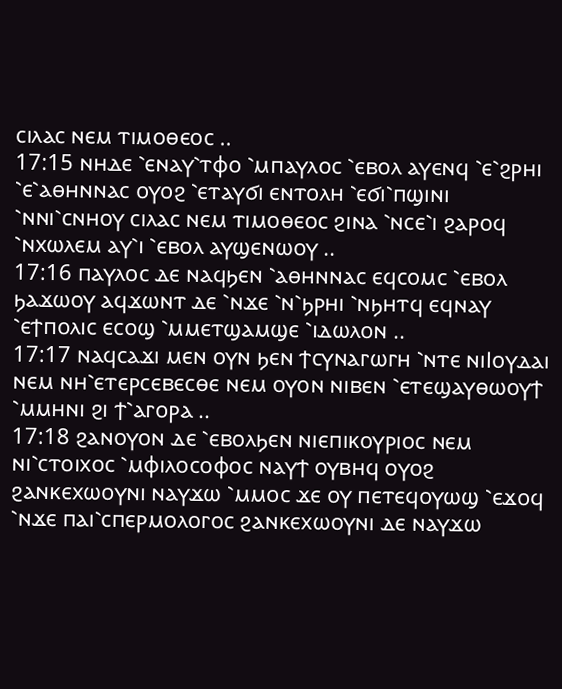ⲥⲓⲗⲁⲥ ⲛⲉⲙ ⲧⲓⲙⲟⲑⲉⲟⲥ ..
17:15 ⲛⲏⲇⲉ ⳿ⲉⲛⲁⲩ⳿ⲧⲫⲟ ⳿ⲙⲡⲁⲩⲗⲟⲥ ⳿ⲉⲃⲟⲗ ⲁⲩⲉⲛϥ ⳿ⲉ⳿ϩⲣⲏⲓ ⳿ⲉ⳿ⲁⲑⲏⲛⲛⲁⲥ ⲟⲩⲟϩ ⳿ⲉⲧⲁⲩϭⲓ ⲉⲛⲧⲟⲗⲏ ⳿ⲉϭⲓ⳿ⲡϣⲓⲛⲓ ⳿ⲛⲛⲓ⳿ⲥⲛⲏⲟⲩ ⲥⲓⲗⲁⲥ ⲛⲉⲙ ⲧⲓⲙⲟⲑⲉⲟⲥ ϩⲓⲛⲁ ⳿ⲛⲥⲉ⳿ⲓ ϩⲁⲣⲟϥ ⳿ⲛⲭⲱⲗⲉⲙ ⲁⲩ⳿ⲓ ⳿ⲉⲃⲟⲗ ⲁⲩϣⲉⲛⲱⲟⲩ ..
17:16 ⲡⲁⲩⲗⲟⲥ ⲇⲉ ⲛⲁϥϧⲉⲛ ⳿ⲁⲑⲏⲛⲛⲁⲥ ⲉϥⲥⲟⲙⲥ ⳿ⲉⲃⲟⲗ ϧⲁϫⲱⲟⲩ ⲁϥϫⲱⲛⲧ ⲇⲉ ⳿ⲛϫⲉ ⳿ⲛ⳿ϧⲣⲏⲓ ⳿ⲛϧⲏⲧϥ ⲉϥⲛⲁⲩ ⳿ⲉϯⲡⲟⲗⲓⲥ ⲉⲥⲟϣ ⳿ⲙⲙⲉⲧϣⲁⲙϣⲉ ⳿ⲓⲇⲱⲗⲟⲛ ..
17:17 ⲛⲁϥⲥⲁϫⲓ ⲙⲉⲛ ⲟⲩⲛ ϧⲉⲛ ϯⲥⲩⲛⲁⲅⲱⲅⲏ ⳿ⲛⲧⲉ ⲛⲓⲒⲟⲩⲇⲁⲓ ⲛⲉⲙ ⲛⲏ⳿ⲉⲧⲉⲣⲥⲉⲃⲉⲥⲑⲉ ⲛⲉⲙ ⲟⲩⲟⲛ ⲛⲓⲃⲉⲛ ⳿ⲉⲧⲉϣⲁⲩⲑⲱⲟⲩϯ ⳿ⲙⲙⲏⲛⲓ ϩⲓ ϯ⳿ⲁⲅⲟⲣⲁ ..
17:18 ϩⲁⲛⲟⲩⲟⲛ ⲇⲉ ⳿ⲉⲃⲟⲗϧⲉⲛ ⲛⲓⲉⲡⲓⲕⲟⲩⲣⲓⲟⲥ ⲛⲉⲙ ⲛⲓ⳿ⲥⲧⲟⲓⲭⲟⲥ ⳿ⲙⲫⲓⲗⲟⲥⲟⲫⲟⲥ ⲛⲁⲩϯ ⲟⲩⲃⲏϥ ⲟⲩⲟϩ ϩⲁⲛⲕⲉⲭⲱⲟⲩⲛⲓ ⲛⲁⲩϫⲱ ⳿ⲙⲙⲟⲥ ϫⲉ ⲟⲩ ⲡⲉⲧⲉϥⲟⲩⲱϣ ⳿ⲉϫⲟϥ ⳿ⲛϫⲉ ⲡⲁⲓ⳿ⲥⲡⲉⲣⲙⲟⲗⲟⲅⲟⲥ ϩⲁⲛⲕⲉⲭⲱⲟⲩⲛⲓ ⲇⲉ ⲛⲁⲩϫⲱ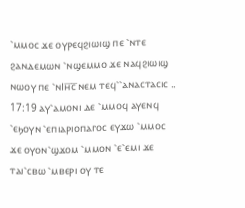⳿ⲙⲙⲟⲥ ϫⲉ ⲟⲩⲣⲉϥϩⲓⲱⲓϣ ⲡⲉ ⳿ⲛⲧⲉ ϩⲁⲛⲇⲉⲙⲱⲛ ⳿ⲛϣⲉⲙⲙⲟ ϫⲉ ⲛⲁϥϩⲓⲱⲓϣ ⲛⲱⲟⲩ ⲡⲉ ⳿ⲛⲒⲏ̅ⲥ̅ ⲛⲉⲙ ⲧⲉϥ⳿⳿ⲁⲛⲁⲥⲧⲁⲥⲓⲥ ..
17:19 ⲁⲩ⳿ⲁⲙⲟⲛⲓ ⲇⲉ ⳿ⲙⲙⲟϥ ⲁⲩⲉⲛϥ ⳿ⲉϧⲟⲩⲛ ⳿ⲉⲡⲓⲁⲣⲓⲟⲡⲁⲅⲟⲥ ⲉⲩϫⲱ ⳿ⲙⲙⲟⲥ ϫⲉ ⲟⲩⲟⲛ⳿ϣϫⲟⲙ ⳿ⲙⲙⲟⲛ ⳿ⲉ⳿ⲉⲙⲓ ϫⲉ ⲧⲁⲓ⳿ⲥⲃⲱ ⳿ⲙⲃⲉⲣⲓ ⲟⲩ ⲧⲉ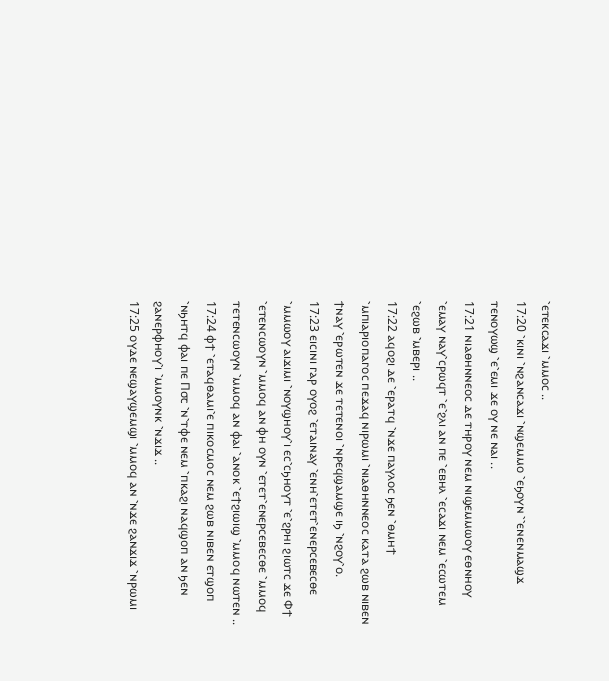⳿ⲉⲧⲉⲕⲥⲁϫⲓ ⳿ⲙⲙⲟⲥ ..
17:20 ⳿ⲕⲓⲛⲓ ⳿ⲛϩⲁⲛⲥⲁϫⲓ ⳿ⲛϣⲉⲙⲙⲟ ⳿ⲉϧⲟⲩⲛ ⳿⳿ⲉⲛⲉⲛⲙⲁϣϫ ⲧⲉⲛⲟⲩⲱϣ ⳿ⲉ⳿ⲉⲙⲓ ϫⲉ ⲟⲩ ⲛⲉ ⲛⲁⲓ ..
17:21 ⲛⲓⲁⲑⲏⲛⲛⲉⲟⲥ ⲇⲉ ⲧⲏⲣⲟⲩ ⲛⲉⲙ ⲛⲓϣⲉⲙⲙⲱⲟⲩ ⲉⲑⲛⲏⲟⲩ ⳿ⲉⲙⲁⲩ ⲛⲁⲩ⳿ⲥⲣⲱϥⲧ ⳿ⲉ⳿ϩⲗⲓ ⲁⲛ ⲡⲉ ⳿ⲉⲃⲏⲗ ⳿ⲉⲥⲁϫⲓ ⲛⲉⲙ ⳿ⲉⲥⲱⲧⲉⲙ ⳿ⲉϩⲱⲃ ⳿ⲙⲃⲉⲣⲓ ..
17:22 ⲁϥⲟϩⲓ ⲇⲉ ⳿ⲉⲣⲁⲧϥ ⳿ⲛϫⲉ ⲡⲁⲩⲗⲟⲥ ϧⲉⲛ ⳿ⲑⲙⲏϯ ⳿ⲙⲡⲓⲁⲣⲓⲟⲡⲁⲅⲟⲥ ⲡⲉϫⲁϥ ⲛⲓⲣⲱⲙⲓ ⳿ⲛⲓⲁⲑⲏⲛⲛⲉⲟⲥ ⲕⲁⲧⲁ ϩⲱⲃ ⲛⲓⲃⲉⲛ ϯⲛⲁⲩ ⳿ⲉⲣⲱⲧⲉⲛ ϫⲉ ⲧⲉⲧⲉⲛⲟⲓ ⳿ⲛⲣⲉϥϣⲁⲙϣⲉ ⲓϧ ⳿ⲛϩⲟⲩ⳿ⲟ.
17:23 ⲉⲓⲥⲓⲛⲓ ⲅⲁⲣ ⲟⲩⲟϩ ⳿ⲉⲧⲁⲓⲛⲁⲩ ⳿ⲉⲛⲏ⳿ⲉⲧⲉⲧ⳿ⲉⲛⲉⲣⲥⲉⲃⲉⲥⲑⲉ ⳿ⲙⲙⲱⲟⲩ ⲁⲓϫⲓⲙⲓ ⳿ⲛⲟⲩϣⲏⲟⲩ⳿ⲓ ⲉⲥ⳿ⲥϧⲏⲟⲩⲧ ⳿ⲉ⳿ϩⲣⲏⲓ ϩⲓⲱⲧⲥ ϫⲉ Ⲫϯ ⳿ⲉⲧⲉⲛⲥⲱⲟⲩⲛ ⳿ⲙⲙⲟϥ ⲁⲛ ⲫⲏ ⲟⲩⲛ ⳿ⲉⲧⲉⲧ⳿ⲉⲛⲉⲣⲥⲉⲃⲉⲥⲑⲉ ⳿ⲙⲙⲟϥ ⲧⲉⲧⲉⲛⲥⲱⲟⲩⲛ ⳿ⲙⲙⲟϥ ⲁⲛ ⲫⲁⲓ ⳿ⲁⲛⲟⲕ ⳿ⲉϯϩⲓⲱⲓϣ ⳿ⲙⲙⲟϥ ⲛⲱⲧⲉⲛ ..
17:24 ⲫϯ ⳿ⲉⲧⲁϥⲑⲁⲙⲓ⳿ⲉ ⲡⲓⲕⲟⲥⲙⲟⲥ ⲛⲉⲙ ϩⲱⲃ ⲛⲓⲃⲉⲛ ⲉⲧϣⲟⲡ ⳿ⲛϧⲏⲧϥ ⲫⲁⲓ ⲡⲉ Ⲡ⳪ ⳿ⲛ⳿ⲧⲫⲉ ⲛⲉⲙ ⳿ⲡⲕⲁϩⲓ ⲛⲁϥϣⲟⲡ ⲁⲛ ϧⲉⲛ ϩⲁⲛⲉⲣⲫⲏⲟⲩ⳿ⲓ ⳿ⲙⲙⲟⲩⲛⲕ ⳿ⲛϫⲓϫ ..
17:25 ⲟⲩⲇⲉ ⲛⲉϣⲁⲩϣⲉⲙϣⲓ ⳿ⲙⲙⲟϥ ⲁⲛ ⳿ⲛϫⲉ ϩⲁⲛϫⲓϫ ⳿ⲛⲣⲱⲙⲓ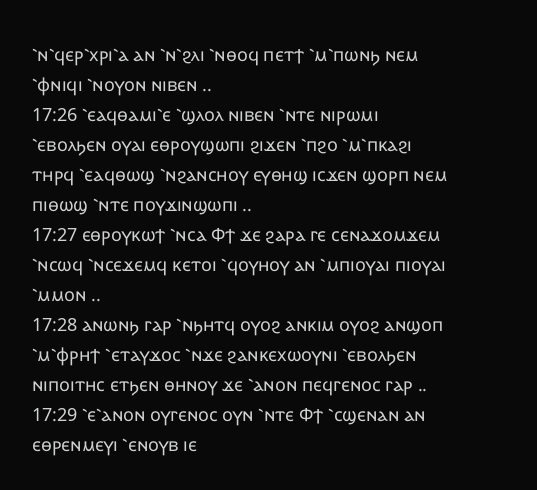⳿ⲛ⳿ϥⲉⲣ⳿ⲭⲣⲓ⳿ⲁ ⲁⲛ ⳿ⲛ⳿ϩⲗⲓ ⳿ⲛⲑⲟϥ ⲡⲉⲧϯ ⳿ⲙ⳿ⲡⲱⲛϧ ⲛⲉⲙ ⳿ⲫⲛⲓϥⲓ ⳿ⲛⲟⲩⲟⲛ ⲛⲓⲃⲉⲛ ..
17:26 ⳿ⲉⲁϥⲑⲁⲙⲓ⳿ⲉ ⳿ϣⲗⲟⲗ ⲛⲓⲃⲉⲛ ⳿ⲛⲧⲉ ⲛⲓⲣⲱⲙⲓ ⳿ⲉⲃⲟⲗϧⲉⲛ ⲟⲩⲁⲓ ⲉⲑⲣⲟⲩϣⲱⲡⲓ ϩⲓϫⲉⲛ ⳿ⲡϩⲟ ⳿ⲙ⳿ⲡⲕⲁϩⲓ ⲧⲏⲣϥ ⳿ⲉⲁϥⲑⲱϣ ⳿ⲛϩⲁⲛⲥⲏⲟⲩ ⲉⲩⲑⲏϣ ⲓⲥϫⲉⲛ ϣⲟⲣⲡ ⲛⲉⲙ ⲡⲓⲑⲱϣ ⳿ⲛⲧⲉ ⲡⲟⲩϫⲓⲛϣⲱⲡⲓ ..
17:27 ⲉⲑⲣⲟⲩⲕⲱϯ ⳿ⲛⲥⲁ Ⲫϯ ϫⲉ ϩⲁⲣⲁ ⲅⲉ ⲥⲉⲛⲁϫⲟⲙϫⲉⲙ ⳿ⲛⲥⲱϥ ⳿ⲛⲥⲉϫⲉⲙϥ ⲕⲉⲧⲟⲓ ⳿ϥⲟⲩⲏⲟⲩ ⲁⲛ ⳿ⲙⲡⲓⲟⲩⲁⲓ ⲡⲓⲟⲩⲁⲓ ⳿ⲙⲙⲟⲛ ..
17:28 ⲁⲛⲱⲛϧ ⲅⲁⲣ ⳿ⲛϧⲏⲧϥ ⲟⲩⲟϩ ⲁⲛⲕⲓⲙ ⲟⲩⲟϩ ⲁⲛϣⲟⲡ ⳿ⲙ⳿ⲫⲣⲏϯ ⳿ⲉⲧⲁⲩϫⲟⲥ ⳿ⲛϫⲉ ϩⲁⲛⲕⲉⲭⲱⲟⲩⲛⲓ ⳿ⲉⲃⲟⲗϧⲉⲛ ⲛⲓⲡⲟⲓⲧⲏⲥ ⲉⲧϧⲉⲛ ⲑⲏⲛⲟⲩ ϫⲉ ⳿ⲁⲛⲟⲛ ⲡⲉϥⲅⲉⲛⲟⲥ ⲅⲁⲣ ..
17:29 ⳿ⲉ⳿ⲁⲛⲟⲛ ⲟⲩⲅⲉⲛⲟⲥ ⲟⲩⲛ ⳿ⲛⲧⲉ Ⲫϯ ⳿ⲥϣⲉⲛⲁⲛ ⲁⲛ ⲉⲑⲣⲉⲛⲙⲉⲩⲓ ⳿ⲉⲛⲟⲩⲃ ⲓⲉ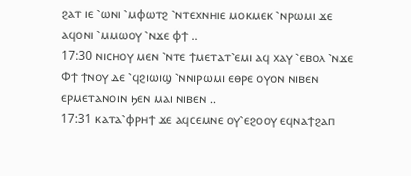ϩⲁⲧ ⲓⲉ ⳿ⲱⲛⲓ ⳿ⲙⲫⲱⲧϩ ⳿ⲛⲧⲉⲭⲛⲏⲓⲉ ⲙⲟⲕⲙⲉⲕ ⳿ⲛⲣⲱⲙⲓ ϫⲉ ⲁϥⲟⲛⲓ ⳿ⲙⲙⲱⲟⲩ ⳿ⲛϫⲉ ⲫϯ ..
17:30 ⲛⲓⲥⲏⲟⲩ ⲙⲉⲛ ⳿ⲛⲧⲉ ϯⲙⲉⲧⲁⲧ⳿ⲉⲙⲓ ⲁϥ ⲭⲁⲩ ⳿ⲉⲃⲟⲗ ⳿ⲛϫⲉ Ⲫϯ ϯⲛⲟⲩ ⲇⲉ ⳿ϥϩⲓⲱⲓϣ ⳿ⲛⲛⲓⲣⲱⲙⲓ ⲉⲑⲣⲉ ⲟⲩⲟⲛ ⲛⲓⲃⲉⲛ ⲉⲣⲙⲉⲧⲁⲛⲟⲓⲛ ϧⲉⲛ ⲙⲁⲓ ⲛⲓⲃⲉⲛ ..
17:31 ⲕⲁⲧⲁ⳿ⲫⲣⲏϯ ϫⲉ ⲁϥⲥⲉⲙⲛⲉ ⲟⲩ⳿ⲉϩⲟⲟⲩ ⲉϥⲛⲁϯϩⲁⲡ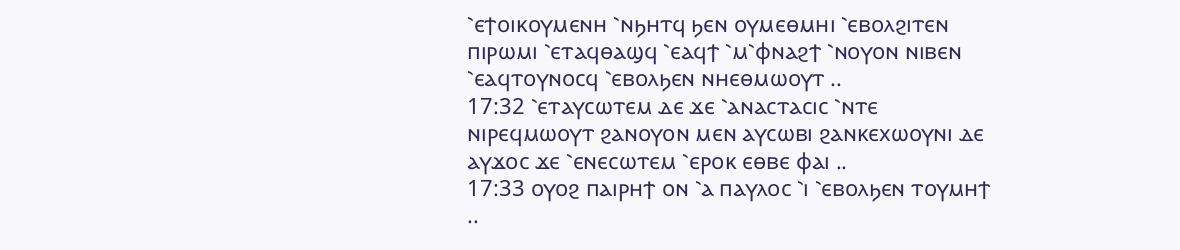⳿ⲉϯⲟⲓⲕⲟⲩⲙⲉⲛⲏ ⳿ⲛϧⲏⲧϥ ϧⲉⲛ ⲟⲩⲙⲉⲑⲙⲏⲓ ⳿ⲉⲃⲟⲗϩⲓⲧⲉⲛ ⲡⲓⲣⲱⲙⲓ ⳿ⲉⲧⲁϥⲑⲁϣϥ ⳿ⲉⲁϥϯ ⳿ⲙ⳿ⲫⲛⲁϩϯ ⳿ⲛⲟⲩⲟⲛ ⲛⲓⲃⲉⲛ ⳿ⲉⲁϥⲧⲟⲩⲛⲟⲥϥ ⳿ⲉⲃⲟⲗϧⲉⲛ ⲛⲏⲉⲑⲙⲱⲟⲩⲧ ..
17:32 ⳿ⲉⲧⲁⲩⲥⲱⲧⲉⲙ ⲇⲉ ϫⲉ ⳿ⲁⲛⲁⲥⲧⲁⲥⲓⲥ ⳿ⲛⲧⲉ ⲛⲓⲣⲉϥⲙⲱⲟⲩⲧ ϩⲁⲛⲟⲩⲟⲛ ⲙⲉⲛ ⲁⲩⲥⲱⲃⲓ ϩⲁⲛⲕⲉⲭⲱⲟⲩⲛⲓ ⲇⲉ ⲁⲩϫⲟⲥ ϫⲉ ⳿ⲉⲛⲉⲥⲱⲧⲉⲙ ⳿ⲉⲣⲟⲕ ⲉⲑⲃⲉ ⲫⲁⲓ ..
17:33 ⲟⲩⲟϩ ⲡⲁⲓⲣⲏϯ ⲟⲛ ⳿ⲁ ⲡⲁⲩⲗⲟⲥ ⳿ⲓ ⳿ⲉⲃⲟⲗϧⲉⲛ ⲧⲟⲩⲙⲏϯ ..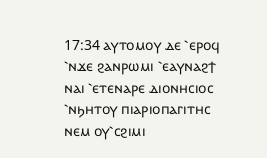17:34 ⲁⲩⲧⲟⲙⲟⲩ ⲇⲉ ⳿ⲉⲣⲟϥ ⳿ⲛϫⲉ ϩⲁⲛⲣⲱⲙⲓ ⳿ⲉⲁⲩⲛⲁϩϯ ⲛⲁⲓ ⳿ⲉⲧⲉⲛⲁⲣⲉ ⲇⲓⲟⲛⲏⲥⲓⲟⲥ ⳿ⲛϧⲏⲧⲟⲩ ⲡⲓⲁⲣⲓⲟⲡⲁⲅⲓⲧⲏⲥ ⲛⲉⲙ ⲟⲩ⳿ⲥϩⲓⲙⲓ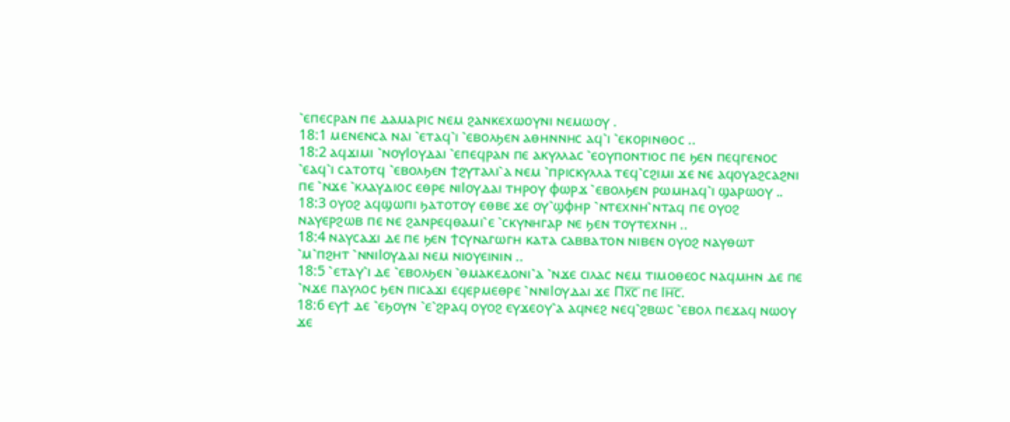⳿ⲉⲡⲉⲥⲣⲁⲛ ⲡⲉ ⲇⲁⲙⲁⲣⲓⲥ ⲛⲉⲙ ϩⲁⲛⲕⲉⲭⲱⲟⲩⲛⲓ ⲛⲉⲙⲱⲟⲩ .
18:1 ⲙⲉⲛⲉⲛⲥⲁ ⲛⲁⲓ ⳿ⲉⲧⲁϥ⳿ⲓ ⳿ⲉⲃⲟⲗϧⲉⲛ ⲁⲑⲏⲛⲛⲏⲥ ⲁϥ⳿ⲓ ⳿ⲉⲕⲟⲣⲓⲛⲑⲟⲥ ..
18:2 ⲁϥϫⲓⲙⲓ ⳿ⲛⲟⲩⲒⲟⲩⲇⲁⲓ ⳿ⲉⲡⲉϥⲣⲁⲛ ⲡⲉ ⲁⲕⲩⲗⲗⲁⲥ ⳿ⲉⲟⲩⲡⲟⲛⲧⲓⲟⲥ ⲡⲉ ϧⲉⲛ ⲡⲉϥⲅⲉⲛⲟⲥ ⳿ⲉⲁϥ⳿ⲓ ⲥⲁⲧⲟⲧϥ ⳿ⲉⲃⲟⲗϧⲉⲛ ϯϩⲩⲧⲁⲗⲓ⳿ⲁ ⲛⲉⲙ ⳿ⲡⲣⲓⲥⲕⲩⲗⲗⲁ ⲧⲉϥ⳿ⲥϩⲓⲙⲓ ϫⲉ ⲛⲉ ⲁϥⲟⲩⲁϩⲥⲁϩⲛⲓ ⲡⲉ ⳿ⲛϫⲉ ⳿ⲕⲗⲁⲩⲇⲓⲟⲥ ⲉⲑⲣⲉ ⲛⲓⲒⲟⲩⲇⲁⲓ ⲧⲏⲣⲟⲩ ⲫⲱⲣϫ ⳿ⲉⲃⲟⲗϧⲉⲛ ⲣⲱⲙⲏⲁϥ⳿ⲓ ϣⲁⲣⲱⲟⲩ ..
18:3 ⲟⲩⲟϩ ⲁϥϣⲱⲡⲓ ϧⲁⲧⲟⲧⲟⲩ ⲉⲑⲃⲉ ϫⲉ ⲟⲩ⳿ϣⲫⲏⲣ ⳿ⲛⲧⲉⲭⲛⲏ⳿ⲛⲧⲁϥ ⲡⲉ ⲟⲩⲟϩ ⲛⲁⲩⲉⲣϩⲱⲃ ⲡⲉ ⲛⲉ ϩⲁⲛⲣⲉϥⲑⲁⲙⲓ⳿ⲉ ⳿ⲥⲕⲩⲛⲏⲅⲁⲣ ⲛⲉ ϧⲉⲛ ⲧⲟⲩⲧⲉⲭⲛⲏ ..
18:4 ⲛⲁⲩⲥⲁϫⲓ ⲇⲉ ⲡⲉ ϧⲉⲛ ϯⲥⲩⲛⲁⲅⲱⲅⲏ ⲕⲁⲧⲁ ⲥⲁⲃⲃⲁⲧⲟⲛ ⲛⲓⲃⲉⲛ ⲟⲩⲟϩ ⲛⲁⲩⲑⲱⲧ ⳿ⲙ⳿ⲡϩⲏⲧ ⳿ⲛⲛⲓⲒⲟⲩⲇⲁⲓ ⲛⲉⲙ ⲛⲓⲟⲩⲉⲓⲛⲓⲛ ..
18:5 ⳿ⲉⲧⲁⲩ⳿ⲓ ⲇⲉ ⳿ⲉⲃⲟⲗϧⲉⲛ ⳿ⲑⲙⲁⲕⲉⲇⲟⲛⲓ⳿ⲁ ⳿ⲛϫⲉ ⲥⲓⲗⲁⲥ ⲛⲉⲙ ⲧⲓⲙⲟⲑⲉⲟⲥ ⲛⲁϥⲙⲏⲛ ⲇⲉ ⲡⲉ ⳿ⲛϫⲉ ⲡⲁⲩⲗⲟⲥ ϧⲉⲛ ⲡⲓⲥⲁϫⲓ ⲉϥⲉⲣⲙⲉⲑⲣⲉ ⳿ⲛⲛⲓⲒⲟⲩⲇⲁⲓ ϫⲉ Ⲡⲭ̅ⲥ̅ ⲡⲉ Ⲓⲏ̅ⲥ̅.
18:6 ⲉⲩϯ ⲇⲉ ⳿ⲉϧⲟⲩⲛ ⳿ⲉ⳿ϩⲣⲁϥ ⲟⲩⲟϩ ⲉⲩϫⲉⲟⲩ⳿ⲁ ⲁϥⲛⲉϩ ⲛⲉϥ⳿ϩⲃⲱⲥ ⳿ⲉⲃⲟⲗ ⲡⲉϫⲁϥ ⲛⲱⲟⲩ ϫⲉ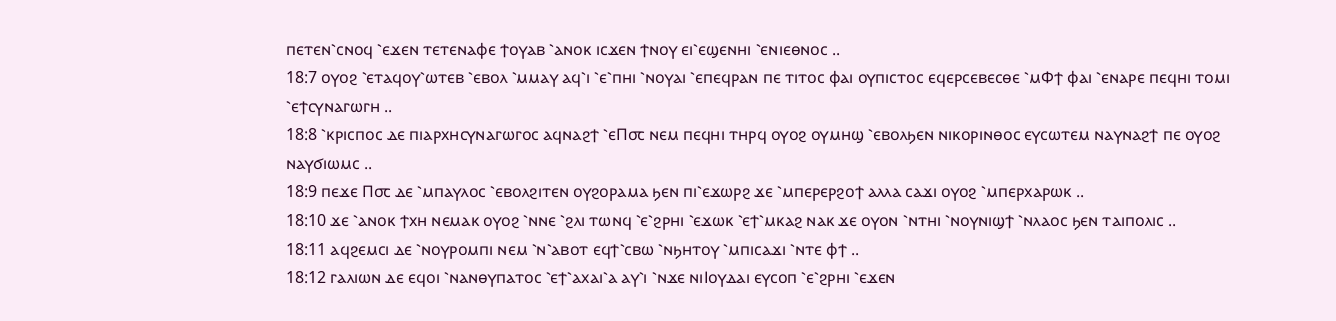ⲡⲉⲧⲉⲛ⳿ⲥⲛⲟϥ ⳿ⲉϫⲉⲛ ⲧⲉⲧⲉⲛⲁⲫⲉ ϯⲟⲩⲁⲃ ⳿ⲁⲛⲟⲕ ⲓⲥϫⲉⲛ ϯⲛⲟⲩ ⲉⲓ⳿ⲉϣⲉⲛⲏⲓ ⳿ⲉⲛⲓⲉⲑⲛⲟⲥ ..
18:7 ⲟⲩⲟϩ ⳿ⲉⲧⲁϥⲟⲩ⳿ⲱⲧⲉⲃ ⳿ⲉⲃⲟⲗ ⳿ⲙⲙⲁⲩ ⲁϥ⳿ⲓ ⳿ⲉ⳿ⲡⲏⲓ ⳿ⲛⲟⲩⲁⲓ ⳿ⲉⲡⲉϥⲣⲁⲛ ⲡⲉ ⲧⲓⲧⲟⲥ ⲫⲁⲓ ⲟⲩⲡⲓⲥⲧⲟⲥ ⲉϥⲉⲣⲥⲉⲃⲉⲥⲑⲉ ⳿ⲙⲪϯ ⲫⲁⲓ ⳿ⲉⲛⲁⲣⲉ ⲡⲉϥⲏⲓ ⲧⲟⲙⲓ ⳿ⲉϯⲥⲩⲛⲁⲅⲱⲅⲏ ..
18:8 ⳿ⲕⲣⲓⲥⲡⲟⲥ ⲇⲉ ⲡⲓⲁⲣⲭⲏⲥⲩⲛⲁⲅⲱⲅⲟⲥ ⲁϥⲛⲁϩϯ ⳿ⲉⲠ⳪ ⲛⲉⲙ ⲡⲉϥⲏⲓ ⲧⲏⲣϥ ⲟⲩⲟϩ ⲟⲩⲙⲏϣ ⳿ⲉⲃⲟⲗϧⲉⲛ ⲛⲓⲕⲟⲣⲓⲛⲑⲟⲥ ⲉⲩⲥⲱⲧⲉⲙ ⲛⲁⲩⲛⲁϩϯ ⲡⲉ ⲟⲩⲟϩ ⲛⲁⲩϭⲓⲱⲙⲥ ..
18:9 ⲡⲉϫⲉ Ⲡ⳪ ⲇⲉ ⳿ⲙⲡⲁⲩⲗⲟⲥ ⳿ⲉⲃⲟⲗϩⲓⲧⲉⲛ ⲟⲩϩⲟⲣⲁⲙⲁ ϧⲉⲛ ⲡⲓ⳿ⲉϫⲱⲣϩ ϫⲉ ⳿ⲙⲡⲉⲣⲉⲣϩⲟϯ ⲁⲗⲗⲁ ⲥⲁϫⲓ ⲟⲩⲟϩ ⳿ⲙⲡⲉⲣⲭⲁⲣⲱⲕ ..
18:10 ϫⲉ ⳿ⲁⲛⲟⲕ ϯⲭⲏ ⲛⲉⲙⲁⲕ ⲟⲩⲟϩ ⳿ⲛⲛⲉ ⳿ϩⲗⲓ ⲧⲱⲛϥ ⳿ⲉ⳿ϩⲣⲏⲓ ⳿ⲉϫⲱⲕ ⳿ⲉϯ⳿ⲙⲕⲁϩ ⲛⲁⲕ ϫⲉ ⲟⲩⲟⲛ ⳿ⲛⲧⲏⲓ ⳿ⲛⲟⲩⲛⲓϣϯ ⳿ⲛⲗⲁⲟⲥ ϧⲉⲛ ⲧⲁⲓⲡⲟⲗⲓⲥ ..
18:11 ⲁϥϩⲉⲙⲥⲓ ⲇⲉ ⳿ⲛⲟⲩⲣⲟⲙⲡⲓ ⲛⲉⲙ ⳿ⲛ⳿ⲁⲃⲟⲧ ⲉϥϯ⳿ⲥⲃⲱ ⳿ⲛϧⲏⲧⲟⲩ ⳿ⲙⲡⲓⲥⲁϫⲓ ⳿ⲛⲧⲉ ⲫϯ ..
18:12 ⲅⲁⲗⲓⲱⲛ ⲇⲉ ⲉϥⲟⲓ ⳿ⲛⲁⲛⲑⲩⲡⲁⲧⲟⲥ ⳿ⲉϯ⳿ⲁⲭⲁⲓ⳿ⲁ ⲁⲩ⳿ⲓ ⳿ⲛϫⲉ ⲛⲓⲒⲟⲩⲇⲁⲓ ⲉⲩⲥⲟⲡ ⳿ⲉ⳿ϩⲣⲏⲓ ⳿ⲉϫⲉⲛ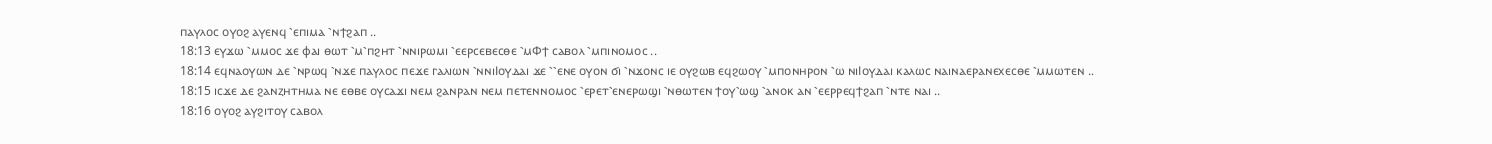ⲡⲁⲩⲗⲟⲥ ⲟⲩⲟϩ ⲁⲩⲉⲛϥ ⳿ⲉⲡⲓⲙⲁ ⳿ⲛϯϩⲁⲡ ..
18:13 ⲉⲩϫⲱ ⳿ⲙⲙⲟⲥ ϫⲉ ⲫⲁⲓ ⲑⲱⲧ ⳿ⲙ⳿ⲡϩⲏⲧ ⳿ⲛⲛⲓⲣⲱⲙⲓ ⳿ⲉⲉⲣⲥⲉⲃⲉⲥⲑⲉ ⳿ⲙⲪϯ ⲥⲁⲃⲟⲗ ⳿ⲙⲡⲓⲛⲟⲙⲟⲥ ..
18:14 ⲉϥⲛⲁⲟⲩⲱⲛ ⲇⲉ ⳿ⲛⲣⲱϥ ⳿ⲛϫⲉ ⲡⲁⲩⲗⲟⲥ ⲡⲉϫⲉ ⲅⲁⲗⲓⲱⲛ ⳿ⲛⲛⲓⲒⲟⲩⲇⲁⲓ ϫⲉ ⳿⳿ⲉⲛⲉ ⲟⲩⲟⲛ ϭⲓ ⳿ⲛϫⲟⲛⲥ ⲓⲉ ⲟⲩϩⲱⲃ ⲉϥϩⲱⲟⲩ ⳿ⲙⲡⲟⲛⲏⲣⲟⲛ ⳿ⲱ ⲛⲓⲒⲟⲩⲇⲁⲓ ⲕⲁⲗⲱⲥ ⲛⲁⲓⲛⲁⲉⲣⲁⲛⲉⲭⲉⲥⲑⲉ ⳿ⲙⲙⲱⲧⲉⲛ ..
18:15 ⲓⲥϫⲉ ⲇⲉ ϩⲁⲛⲍⲏⲧⲏⲙⲁ ⲛⲉ ⲉⲑⲃⲉ ⲟⲩⲥⲁϫⲓ ⲛⲉⲙ ϩⲁⲛⲣⲁⲛ ⲛⲉⲙ ⲡⲉⲧⲉⲛⲛⲟⲙⲟⲥ ⳿ⲉⲣⲉⲧ⳿ⲉⲛⲉⲣⲱϣⲓ ⳿ⲛⲑⲱⲧⲉⲛ ϯⲟⲩ⳿ⲱϣ ⳿ⲁⲛⲟⲕ ⲁⲛ ⳿ⲉⲉⲣⲣⲉϥϯϩⲁⲡ ⳿ⲛⲧⲉ ⲛⲁⲓ ..
18:16 ⲟⲩⲟϩ ⲁⲩϩⲓⲧⲟⲩ ⲥⲁⲃⲟⲗ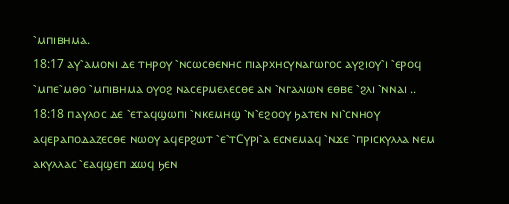⳿ⲙⲡⲓⲃⲏⲙⲁ.
18:17 ⲁⲩ⳿ⲁⲙⲟⲛⲓ ⲇⲉ ⲧⲏⲣⲟⲩ ⳿ⲛⲥⲱⲥⲑⲉⲛⲏⲥ ⲡⲓⲁⲣⲭⲏⲥⲩⲛⲁⲅⲱⲅⲟⲥ ⲁⲩϩⲓⲟⲩ⳿ⲓ ⳿ⲉⲣⲟϥ ⳿ⲙⲡⲉ⳿ⲙⲑⲟ ⳿ⲙⲡⲓⲃⲏⲙⲁ ⲟⲩⲟϩ ⲛⲁⲥⲉⲣⲙⲉⲗⲉⲥⲑⲉ ⲁⲛ ⳿ⲛⲅⲁⲗⲓⲱⲛ ⲉⲑⲃⲉ ⳿ϩⲗⲓ ⳿ⲛⲛⲁⲓ ..
18:18 ⲡⲁⲩⲗⲟⲥ ⲇⲉ ⳿ⲉⲧⲁϥϣⲱⲡⲓ ⳿ⲛⲕⲉⲙⲏϣ ⳿ⲛ⳿ⲉϩⲟⲟⲩ ϧⲁⲧⲉⲛ ⲛⲓ⳿ⲥⲛⲏⲟⲩ ⲁϥⲉⲣⲁⲡⲟⲇⲁⲍⲉⲥⲑⲉ ⲛⲱⲟⲩ ⲁϥⲉⲣϩⲱⲧ ⳿ⲉ⳿ⲧⲤⲩⲣⲓ⳿ⲁ ⲉⲥⲛⲉⲙⲁϥ ⳿ⲛϫⲉ ⳿ⲡⲣⲓⲥⲕⲩⲗⲗⲁ ⲛⲉⲙ ⲁⲕⲩⲗⲗⲁⲥ ⳿ⲉⲁϥϣⲉⲡ ϫⲱϥ ϧⲉⲛ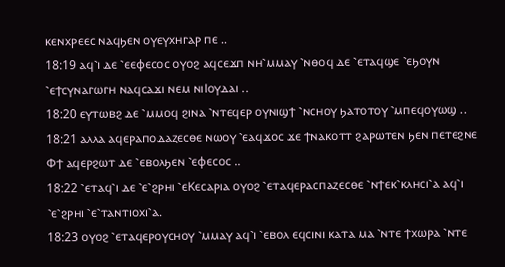ⲕⲉⲛⲭⲣⲉⲉⲥ ⲛⲁϥϧⲉⲛ ⲟⲩⲉⲩⲭⲏⲅⲁⲣ ⲡⲉ ..
18:19 ⲁϥ⳿ⲓ ⲇⲉ ⳿ⲉⲉⲫⲉⲥⲟⲥ ⲟⲩⲟϩ ⲁϥⲥⲉϫⲡ ⲛⲏ⳿ⲙⲙⲁⲩ ⳿ⲛⲑⲟϥ ⲇⲉ ⳿ⲉⲧⲁϥϣⲉ ⳿ⲉϧⲟⲩⲛ ⳿ⲉϯⲥⲩⲛⲁⲅⲱⲅⲏ ⲛⲁϥⲥⲁϫⲓ ⲛⲉⲙ ⲛⲓⲒⲟⲩⲇⲁⲓ ..
18:20 ⲉⲩⲧⲱⲃϩ ⲇⲉ ⳿ⲙⲙⲟϥ ϩⲓⲛⲁ ⳿ⲛⲧⲉϥⲉⲣ ⲟⲩⲛⲓϣϯ ⳿ⲛⲥⲏⲟⲩ ϧⲁⲧⲟⲧⲟⲩ ⳿ⲙⲡⲉϥⲟⲩⲱϣ ..
18:21 ⲁⲗⲗⲁ ⲁϥⲉⲣⲁⲡⲟⲇⲁⲍⲉⲥⲑⲉ ⲛⲱⲟⲩ ⳿ⲉⲁϥϫⲟⲥ ϫⲉ ϯⲛⲁⲕⲟⲧⲧ ϩⲁⲣⲱⲧⲉⲛ ϧⲉⲛ ⲡⲉⲧⲉϩⲛⲉ Ⲫϯ ⲁϥⲉⲣϩⲱⲧ ⲇⲉ ⳿ⲉⲃⲟⲗϧⲉⲛ ⳿ⲉⲫⲉⲥⲟⲥ ..
18:22 ⳿ⲉⲧⲁϥ⳿ⲓ ⲇⲉ ⳿ⲉ⳿ϩⲣⲏⲓ ⳿ⲉⲔⲉⲥⲁⲣⲓⲁ ⲟⲩⲟϩ ⳿ⲉⲧⲁϥⲉⲣⲁⲥⲡⲁⲍⲉⲥⲑⲉ ⳿ⲛϯⲉⲕ⳿ⲕⲗⲏⲥⲓ⳿ⲁ ⲁϥ⳿ⲓ ⳿ⲉ⳿ϩⲣⲏⲓ ⳿ⲉ⳿ⲧⲁⲛⲧⲓⲟⲭⲓ⳿ⲁ.
18:23 ⲟⲩⲟϩ ⳿ⲉⲧⲁϥⲉⲣⲟⲩⲥⲏⲟⲩ ⳿ⲙⲙⲁⲩ ⲁϥ⳿ⲓ ⳿ⲉⲃⲟⲗ ⲉϥⲥⲓⲛⲓ ⲕⲁⲧⲁ ⲙⲁ ⳿ⲛⲧⲉ ϯⲭⲱⲣⲁ ⳿ⲛⲧⲉ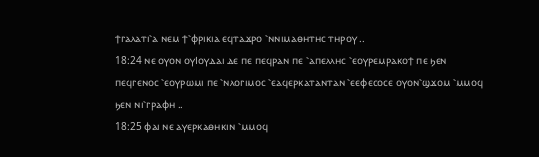ϯⲅⲁⲗⲁⲧⲓ⳿ⲁ ⲛⲉⲙ ϯ⳿ⲫⲣⲓⲕⲓⲁ ⲉϥⲧⲁϫⲣⲟ ⳿ⲛⲛⲓⲙⲁⲑⲏⲧⲏⲥ ⲧⲏⲣⲟⲩ ..
18:24 ⲛⲉ ⲟⲩⲟⲛ ⲟⲩⲒⲟⲩⲇⲁⲓ ⲇⲉ ⲡⲉ ⲡⲉϥⲣⲁⲛ ⲡⲉ ⳿ⲁⲡⲉⲗⲗⲏⲥ ⳿ⲉⲟⲩⲣⲉⲙⲣⲁⲕⲟϯ ⲡⲉ ϧⲉⲛ ⲡⲉϥⲅⲉⲛⲟⲥ ⳿ⲉⲟⲩⲣⲱⲙⲓ ⲡⲉ ⳿ⲛⲗⲟⲅⲓⲙⲟⲥ ⳿ⲉⲁϥⲉⲣⲕⲁⲧⲁⲛⲧⲁⲛ ⳿ⲉⲉⲫⲉⲥⲟⲥⲉ ⲟⲩⲟⲛ⳿ϣϫⲟⲙ ⳿ⲙⲙⲟϥ ϧⲉⲛ ⲛⲓ⳿ⲅⲣⲁⲫⲏ ..
18:25 ⲫⲁⲓ ⲛⲉ ⲁⲩⲉⲣⲕⲁⲑⲏⲕⲓⲛ ⳿ⲙⲙⲟϥ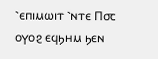⳿ⲉⲡⲓⲙⲱⲓⲧ ⳿ⲛⲧⲉ Ⲡ⳪ ⲟⲩⲟϩ ⲉϥϧⲏⲙ ϧⲉⲛ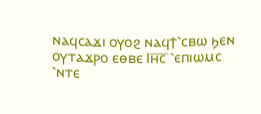ⲛⲁϥⲥⲁϫⲓ ⲟⲩⲟϩ ⲛⲁϥϯ⳿ⲥⲃⲱ ϧⲉⲛ ⲟⲩⲧⲁϫⲣⲟ ⲉⲑⲃⲉ Ⲓⲏ̅ⲥ̅ ⳿ⲉⲡⲓⲱⲙⲥ ⳿ⲛⲧⲉ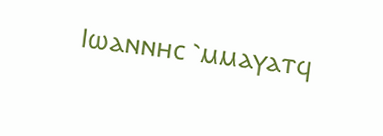Ⲓⲱⲁⲛⲛⲏⲥ ⳿ⲙⲙⲁⲩⲁⲧϥ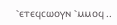⳿ⲉⲧⲉϥⲥⲱⲟⲩⲛ ⳿ⲙⲙⲟϥ ..